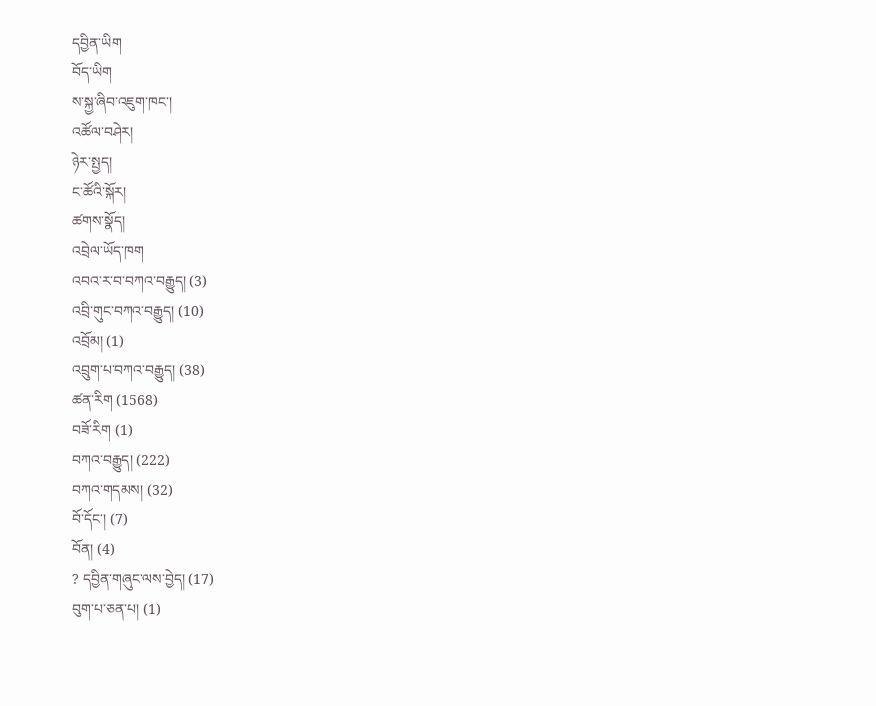དབྱིན་ཡིག
བོད་ཡིག
ས་སྐྱ་ཞིབ་འཇུག་ཁང་།
འཚོལ་བཤེར།
ཉེར་སྤྱད།
ང་ཚོའི་སྐོར།
ཚགས་སྣོད།
འབྲེལ་ཡོད་ཁག
འབའ་ར་བ་བཀའ་བརྒྱུད། (3)
འབྲི་གུང་བཀའ་བརྒྱུད། (10)
འབྲོམ། (1)
འབྲུག་པ་བཀའ་བརྒྱུད། (38)
ཚན་རིག (1568)
བཟོ་རིག (1)
བཀའ་བརྒྱུད། (222)
བཀའ་གདམས། (32)
བོ་དོང་། (7)
བོན། (4)
? དབྱིན་གཞུང་ལས་བྱེད། (17)
བུག་པ་ཅན་པ། (1)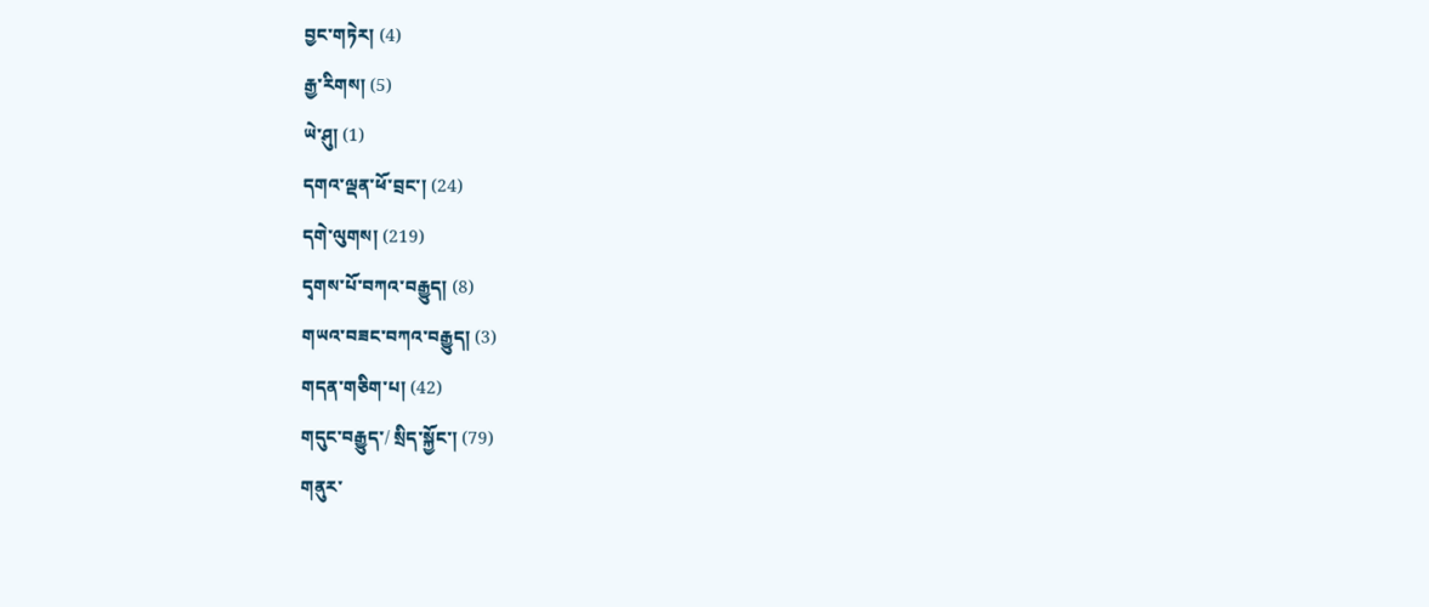བྱང་གཏེར། (4)
རྒྱ་རིགས། (5)
ཡེ་ཤུ། (1)
དགའ་ལྡན་ཕོ་བྲང་། (24)
དགེ་ལུགས། (219)
དྭགས་པོ་བཀའ་བརྒྱུད། (8)
གཡའ་བཟང་བཀའ་བརྒྱུད། (3)
གདན་གཅིག་པ། (42)
གདུང་བརྒྱུད་/ སྲིད་སྐྱོང་། (79)
གནུར་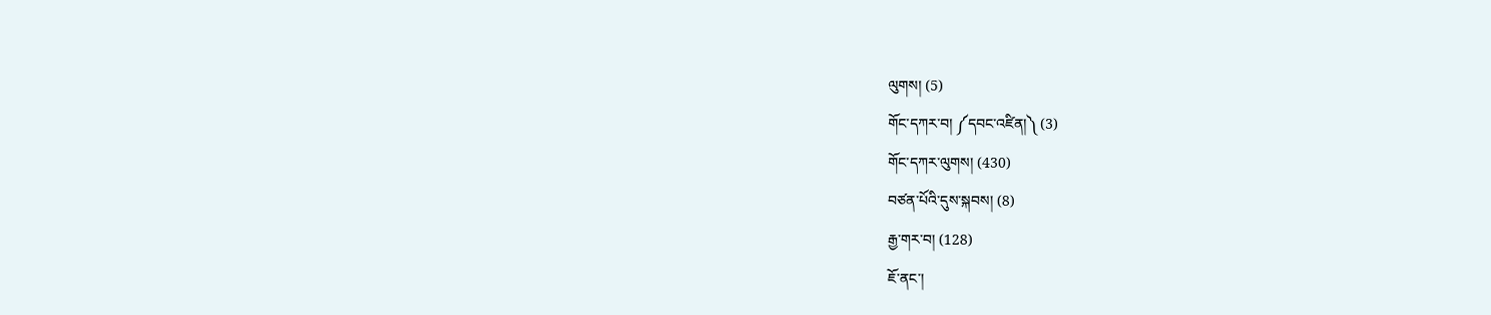ལུགས། (5)
གོང་དཀར་བ། ༼དབང་འཛིན།༽ (3)
གོང་དཀར་ལུགས། (430)
བཙན་པོའི་དུས་སྐབས། (8)
རྒྱ་གར་བ། (128)
ཇོ་ནང་།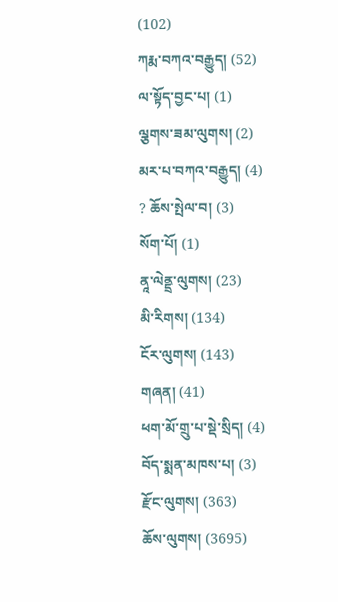(102)
ཀརྨ་བཀའ་བརྒྱུད། (52)
ལ་སྟོད་བྱང་པ། (1)
ལྕགས་ཟམ་ལུགས། (2)
མར་པ་བཀའ་བརྒྱུད། (4)
? ཆོས་སྤེལ་བ། (3)
སོག་པོ། (1)
ནཱ་ལེནྡྲ་ལུགས། (23)
མི་རིགས། (134)
ངོར་ལུགས། (143)
གཞན། (41)
ཕག་མོ་གྲུ་པ་སྡེ་སྲིད། (4)
བོད་སྨན་མཁས་པ། (3)
རྫོང་ལུགས། (363)
ཆོས་ལུགས། (3695)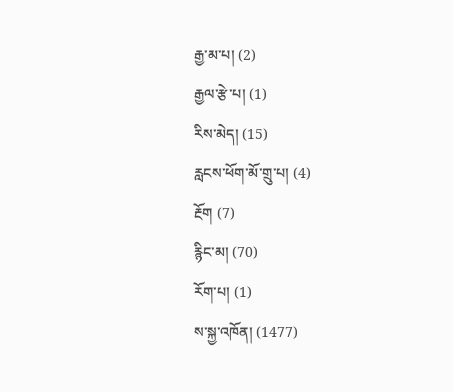རྒྱ་མ་པ། (2)
རྒྱལ་རྩེ་པ། (1)
རིས་མེད། (15)
རླངས་ཕོག་མོ་གྲུ་པ། (4)
རྔོག (7)
རྙིང་མ། (70)
རོག་པ། (1)
ས་སྐྱ་འཁོན། (1477)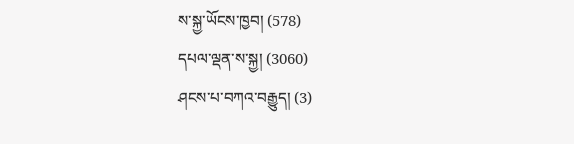ས་སྐྱ་ཡོངས་ཁྱབ། (578)
དཔལ་ལྡན་ས་སྐྱ། (3060)
ཤངས་པ་བཀའ་བརྒྱུད། (3)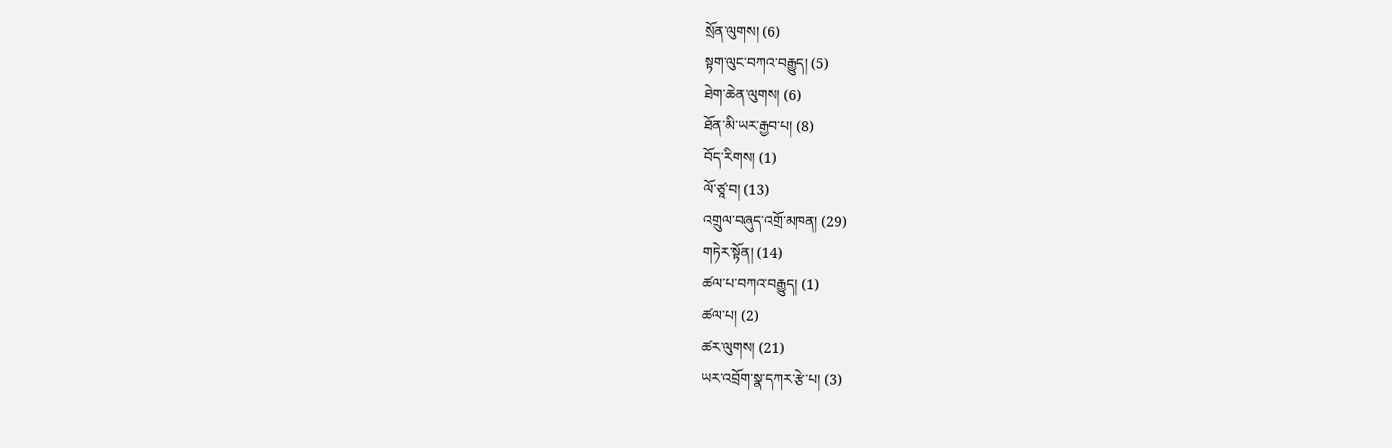སྲོན་ལུགས། (6)
སྟག་ལུང་བཀའ་བརྒྱུད། (5)
ཐེག་ཆེན་ལུགས། (6)
ཐོན་མི་ཡར་རྒྱབ་པ། (8)
བོད་རིགས། (1)
ལོ་ཙཱ་བ། (13)
འགྲུལ་བཞུད་འགྲོ་མཁན། (29)
གཏེར་སྟོན། (14)
ཚལ་པ་བཀའ་བརྒྱུད། (1)
ཚལ་པ། (2)
ཚར་ལུགས། (21)
ཡར་འབྲོག་སྣ་དཀར་རྩེ་པ། (3)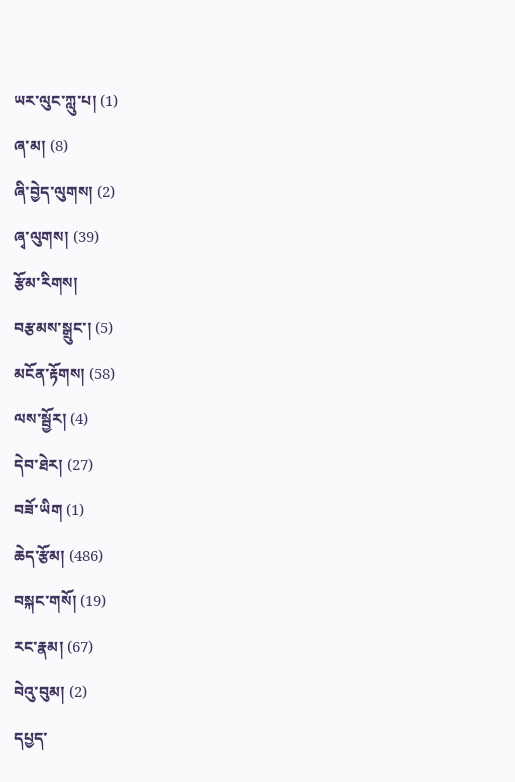ཡར་ལུང་ཀླུ་པ། (1)
ཞ་མ། (8)
ཞི་བྱེད་ལུགས། (2)
ཞྭ་ལུགས། (39)
རྩོམ་རིགས།
བརྩམས་སྒྲུང་། (5)
མངོན་རྟོགས། (58)
ལས་སྦྱོར། (4)
དེབ་ཐེར། (27)
བཟོ་ཡིག (1)
ཆེད་རྩོམ། (486)
བསྐང་གསོ། (19)
རང་རྣམ། (67)
བེའུ་བུམ། (2)
དཔྱད་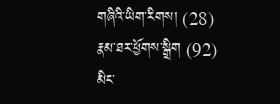གཞིའི་ཡིག་རིགས། (28)
རྣམ་ཐར་ཕྱོགས་སྒྲིག (92)
མིང་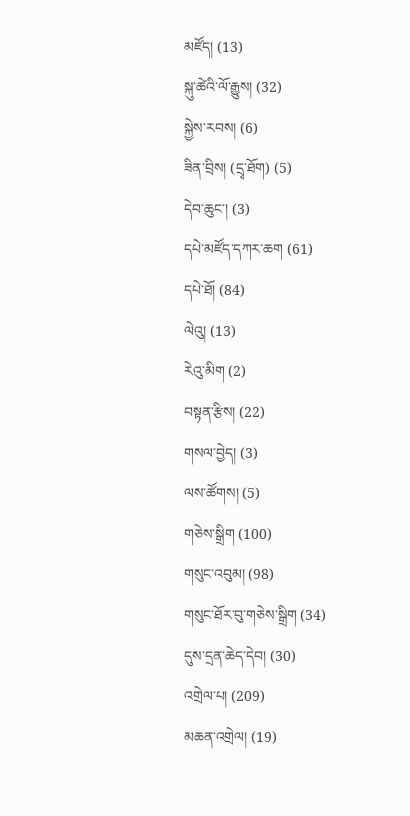མཛོད། (13)
སྐུ་ཚེའི་ལོ་རྒྱུས། (32)
སྐྱེས་རབས། (6)
ཟིན་བྲིས། (དྲྭ་ཐོག) (5)
དེབ་ཆུང་། (3)
དཔེ་མཛོད་དཀར་ཆག (61)
དཔེ་ཐོ། (84)
ལེའུ། (13)
རེའུ་མིག (2)
བསྟན་རྩིས། (22)
གསལ་བྱེད། (3)
ལས་ཚོགས། (5)
གཅེས་སྒྲིག (100)
གསུང་འབུམ། (98)
གསུང་ཐོར་བུ་གཅེས་སྒྲིག (34)
དུས་དྲན་ཆེད་དེབ། (30)
འགྲེལ་པ། (209)
མཆན་འགྲེལ། (19)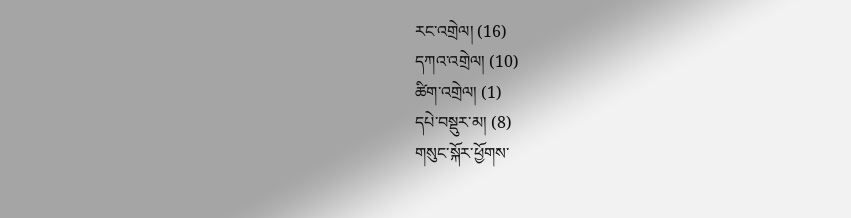རང་འགྲེལ། (16)
དཀའ་འགྲེལ། (10)
ཚིག་འགྲེལ། (1)
དཔེ་བསྡུར་མ། (8)
གསུང་སྐོར་ཕྱོགས་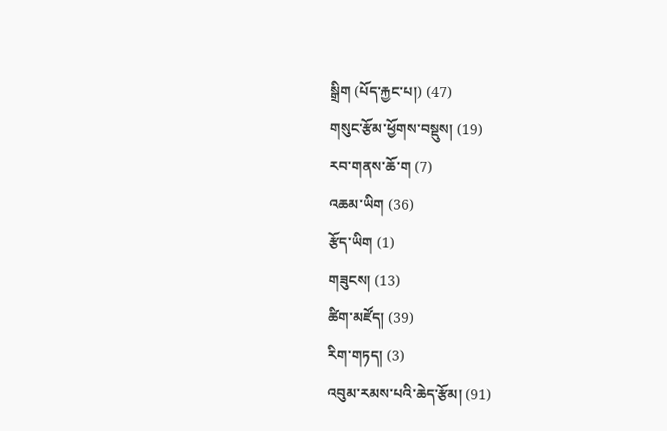སྒྲིག (པོད་རྐྱང་པ།) (47)
གསུང་རྩོམ་ཕྱོགས་བསྡུས། (19)
རབ་གནས་ཆོ་ག (7)
འཆམ་ཡིག (36)
རྩོད་ཡིག (1)
གཟུངས། (13)
ཚིག་མཛོད། (39)
རིག་གཏད། (3)
འབུམ་རམས་པའི་ཆེད་རྩོམ། (91)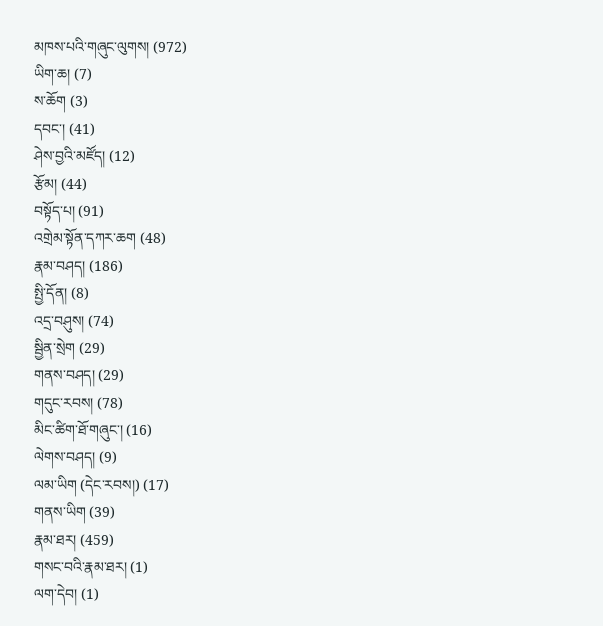མཁས་པའི་གཞུང་ལུགས། (972)
ཡིག་ཆ། (7)
ས་ཆོག (3)
དབང་། (41)
ཤེས་བྱའི་མཛོད། (12)
རྩོམ། (44)
བསྟོད་པ། (91)
འགྲེམ་སྟོན་དཀར་ཆག (48)
རྣམ་བཤད། (186)
སྤྱི་དོན། (8)
འདྲ་བཤུས། (74)
སྦྱིན་སྲེག (29)
གནས་བཤད། (29)
གདུང་རབས། (78)
མིང་ཚིག་ཐོ་གཞུང་། (16)
ལེགས་བཤད། (9)
ལམ་ཡིག (དེང་རབས།) (17)
གནས་ཡིག (39)
རྣམ་ཐར། (459)
གསང་བའི་རྣམ་ཐར། (1)
ལག་དེབ། (1)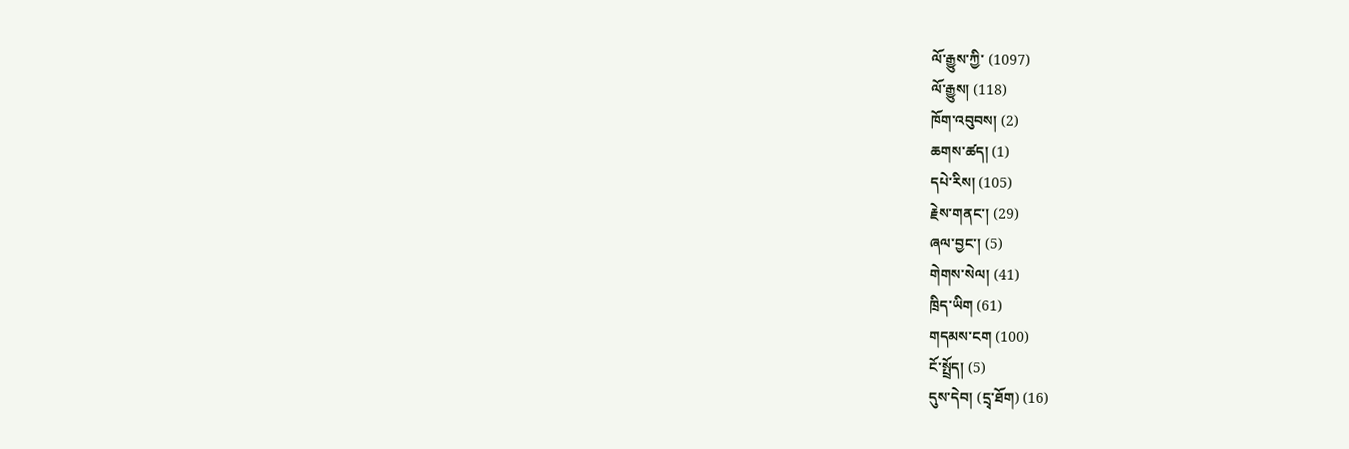ལོ་རྒྱུས་ཀྱི་ (1097)
ལོ་རྒྱུས། (118)
ཁོག་འབུབས། (2)
ཆགས་ཚད། (1)
དཔེ་རིས། (105)
རྗེས་གནང་། (29)
ཞལ་བྱང་། (5)
གེགས་སེལ། (41)
ཁྲིད་ཡིག (61)
གདམས་ངག (100)
ངོ་སྤྲོད། (5)
དུས་དེབ། (དྲྭ་ཐོག) (16)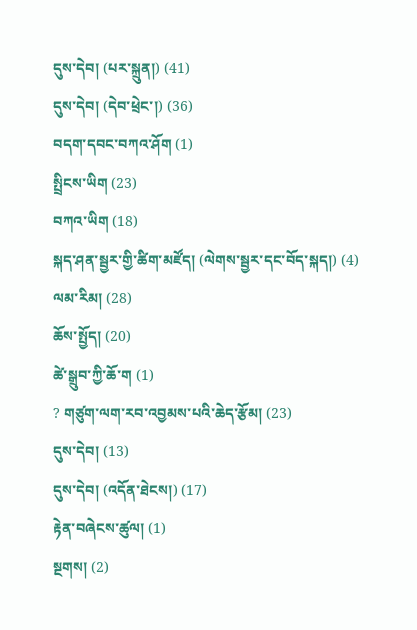དུས་དེབ། (པར་སྐྲུན།) (41)
དུས་དེབ། (དེབ་ཕྲེང་།) (36)
བདག་དབང་བཀའ་ཤོག (1)
སྤྲིངས་ཡིག (23)
བཀའ་ཡིག (18)
སྐད་ཤན་སྦྱར་གྱི་ཚིག་མཛོད། (ལེགས་སྦྱར་དང་བོད་སྐད།) (4)
ལམ་རིམ། (28)
ཆོས་སྤྱོད། (20)
ཚེ་སྒྲུབ་ཀྱི་ཆོ་ག (1)
? གཙུག་ལག་རབ་འབྱམས་པའི་ཆེད་རྩོམ། (23)
དུས་དེབ། (13)
དུས་དེབ། (འདོན་ཐེངས།) (17)
རྟེན་བཞེངས་ཚུལ། (1)
སྔགས། (2)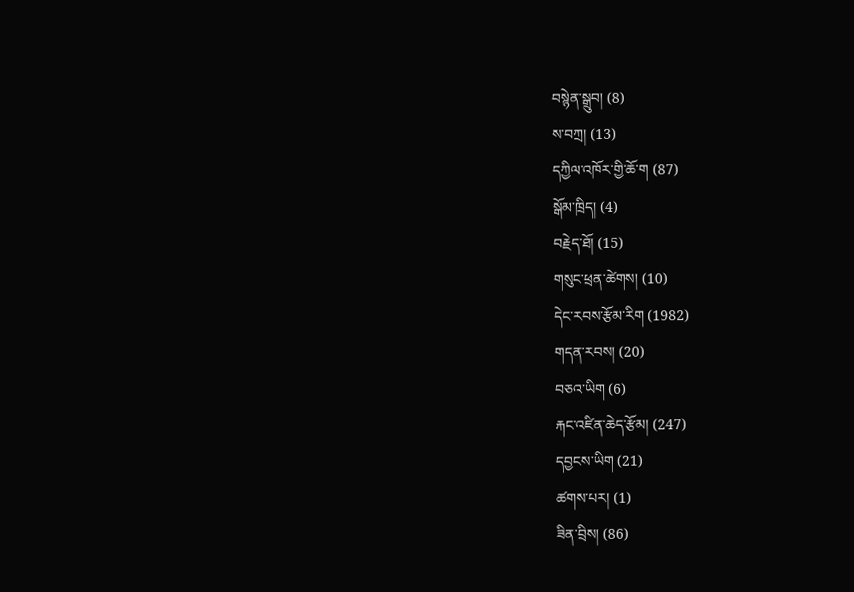བསྙེན་སྒྲུབ། (8)
ས་བཀྲ། (13)
དཀྱིལ་འཁོར་གྱི་ཆོ་ག (87)
སྒོམ་ཁྲིད། (4)
བརྗེད་ཐོ། (15)
གསུང་ཕྲན་ཚེགས། (10)
དེང་རབས་རྩོམ་རིག (1982)
གདན་རབས། (20)
བཅའ་ཡིག (6)
རྐང་འཛིན་ཆེད་རྩོམ། (247)
དབྱངས་ཡིག (21)
ཚགས་པར། (1)
ཟིན་བྲིས། (86)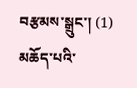བརྩམས་སྒྲུང་། (1)
མཆོད་པའི་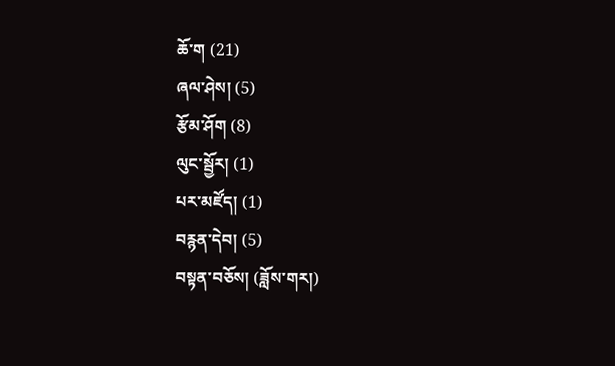ཆོ་ག (21)
ཞལ་ཤེས། (5)
རྩོམ་ཤོག (8)
ལུང་སྦྱོར། (1)
པར་མཛོད། (1)
བརྙན་དེབ། (5)
བསྟན་བཅོས། (ཟློས་གར།)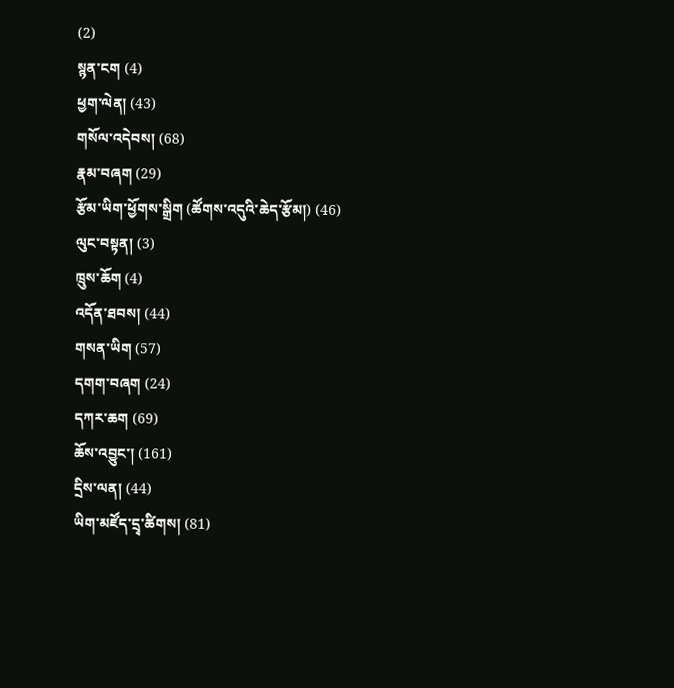(2)
སྙན་ངག (4)
ཕྱག་ལེན། (43)
གསོལ་འདེབས། (68)
རྣམ་བཞག (29)
རྩོམ་ཡིག་ཕྱོགས་སྒྲིག (ཚོགས་འདུའི་ཆེད་རྩོམ།) (46)
ལུང་བསྟན། (3)
ཁྲུས་ཆོག (4)
འདོན་ཐབས། (44)
གསན་ཡིག (57)
དགག་བཞག (24)
དཀར་ཆག (69)
ཆོས་འབྱུང་། (161)
དྲིས་ལན། (44)
ཡིག་མཛོད་དྲྭ་ཚིགས། (81)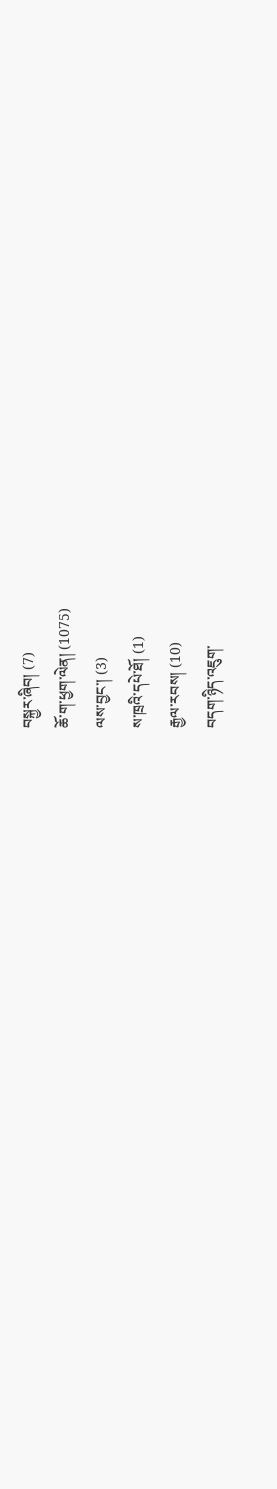བསྐྱར་ཞིབ། (7)
ཆོ་ག་ཕྱག་ལེན། (1075)
ལས་བྱང་། (3)
ས་ཁྲའི་དཔེ་ཐོ། (1)
རྒྱལ་རབས། (10)
བདག་ཉིད་འཇུག་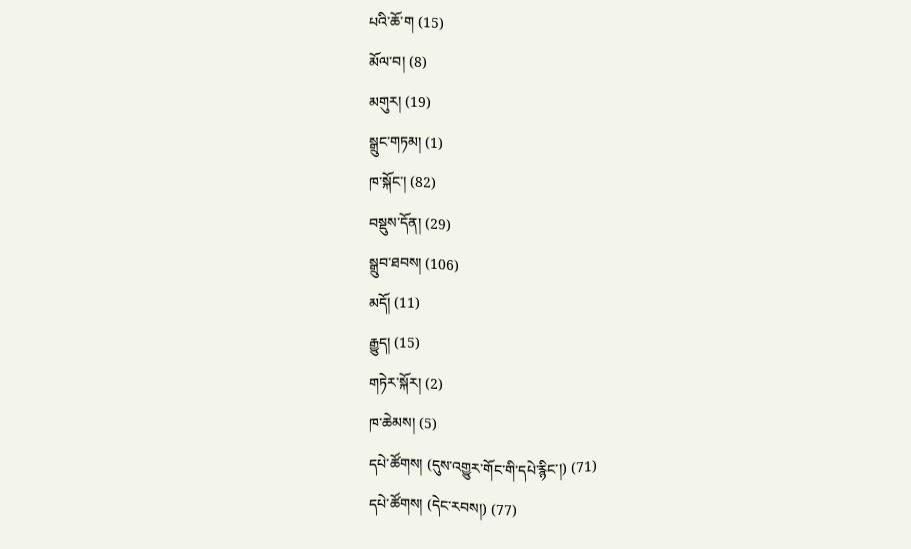པའི་ཆོ་ག (15)
མོལ་བ། (8)
མགུར། (19)
སྒྲུང་གཏམ། (1)
ཁ་སྐོང་། (82)
བསྡུས་དོན། (29)
སྒྲུབ་ཐབས། (106)
མདོ། (11)
རྒྱུད། (15)
གཏེར་སྐོར། (2)
ཁ་ཆེམས། (5)
དཔེ་ཚོགས། (དུས་འགྱུར་གོང་གི་དཔེ་རྙིང་།) (71)
དཔེ་ཚོགས། (དེང་རབས།) (77)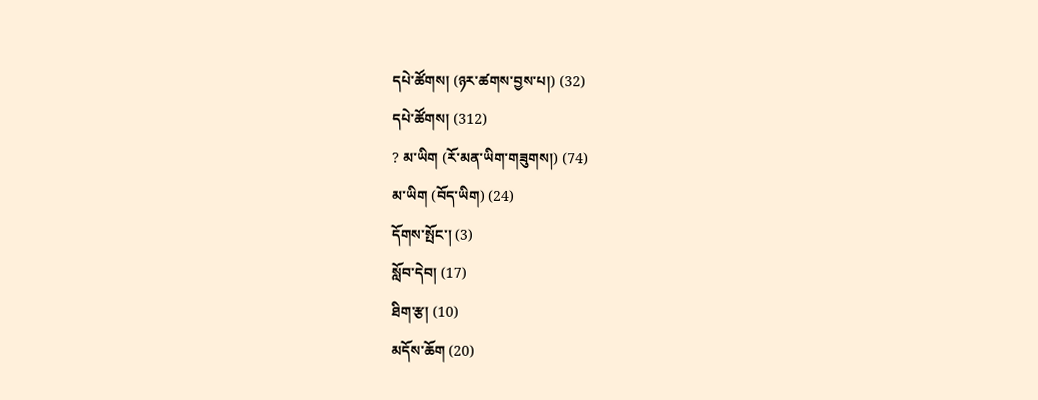དཔེ་ཚོགས། (ཉར་ཚགས་བྱས་པ།) (32)
དཔེ་ཚོགས། (312)
? མ་ཡིག (རོ་མན་ཡིག་གཟུགས།) (74)
མ་ཡིག (བོད་ཡིག) (24)
དོགས་སྤོང་། (3)
སློབ་དེབ། (17)
ཐིག་རྩ། (10)
མདོས་ཆོག (20)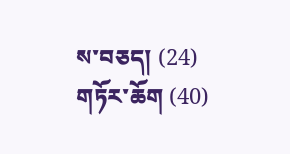ས་བཅད། (24)
གཏོར་ཆོག (40)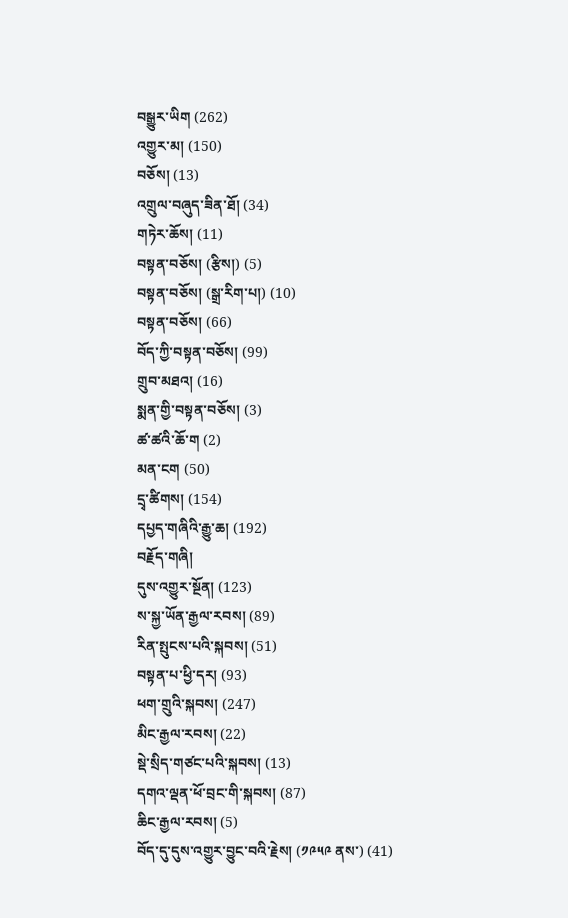བསྒྱུར་ཡིག (262)
འགྱུར་མ། (150)
བཅོས། (13)
འགྲུལ་བཞུད་ཟིན་ཐོ། (34)
གཏེར་ཆོས། (11)
བསྟན་བཅོས། (རྩིས།) (5)
བསྟན་བཅོས། (སྒྲ་རིག་པ།) (10)
བསྟན་བཅོས། (66)
བོད་ཀྱི་བསྟན་བཅོས། (99)
གྲུབ་མཐའ། (16)
སྨན་གྱི་བསྟན་བཅོས། (3)
ཚ་ཚའི་ཆོ་ག (2)
མན་ངག (50)
དྲྭ་ཚིགས། (154)
དཔྱད་གཞིའི་རྒྱུ་ཆ། (192)
བརྗོད་གཞི།
དུས་འགྱུར་སྔོན། (123)
ས་སྐྱ་ཡོན་རྒྱལ་རབས། (89)
རིན་སྤུངས་པའི་སྐབས། (51)
བསྟན་པ་ཕྱི་དར། (93)
ཕག་གྲུའི་སྐབས། (247)
མིང་རྒྱལ་རབས། (22)
སྡེ་སྲིད་གཙང་པའི་སྐབས། (13)
དགའ་ལྡན་ཕོ་བྲང་གི་སྐབས། (87)
ཆིང་རྒྱལ་རབས། (5)
བོད་དུ་དུས་འགྱུར་བྱུང་བའི་རྗེས། (༡༩༥༩ ནས་) (41)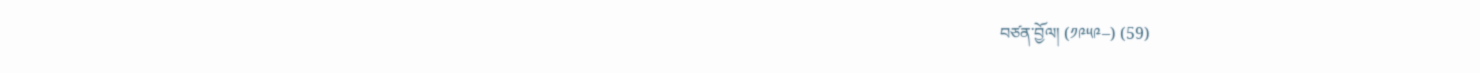བཙན་བྱོལ། (༡༩༥༩–) (59)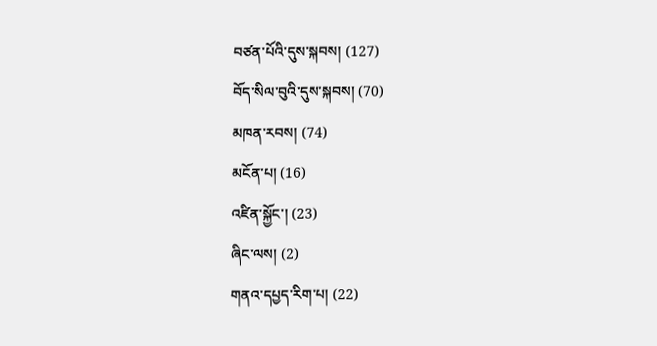བཙན་པོའི་དུས་སྐབས། (127)
བོད་སིལ་བུའི་དུས་སྐབས། (70)
མཁན་རབས། (74)
མངོན་པ། (16)
འཛིན་སྐྱོང་། (23)
ཞིང་ལས། (2)
གནའ་དཔྱད་རིག་པ། (22)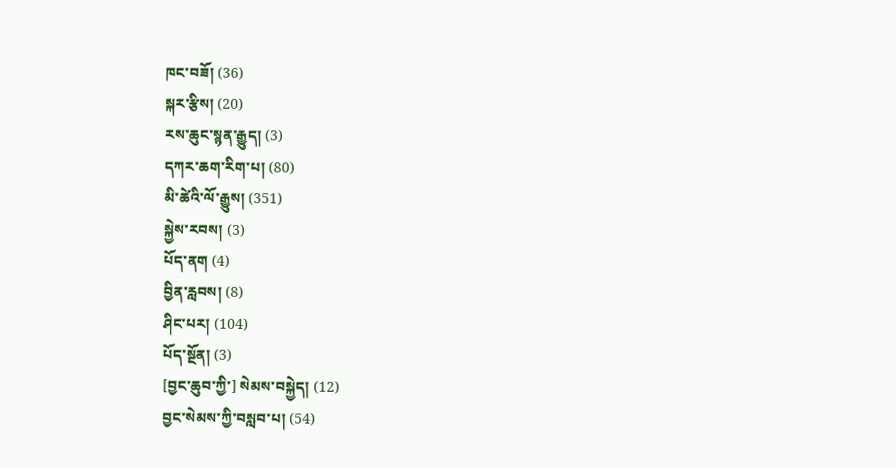ཁང་བཟོ། (36)
སྐར་རྩིས། (20)
རས་ཆུང་སྙན་རྒྱུད། (3)
དཀར་ཆག་རིག་པ། (80)
མི་ཚེའི་ལོ་རྒྱུས། (351)
སྐྱེས་རབས། (3)
པོད་ནག (4)
བྱིན་རླབས། (8)
ཤིང་པར། (104)
པོད་སྔོན། (3)
[བྱང་ཆུབ་ཀྱི་] སེམས་བསྐྱེད། (12)
བྱང་སེམས་ཀྱི་བསླབ་པ། (54)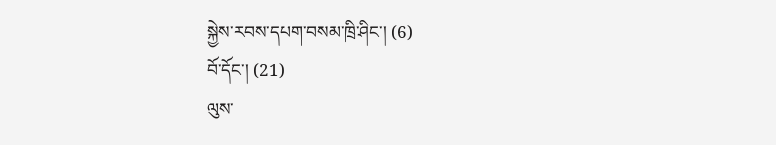སྐྱེས་རབས་དཔག་བསམ་ཁྲི་ཤིང་། (6)
བོ་དོང་། (21)
ལུས་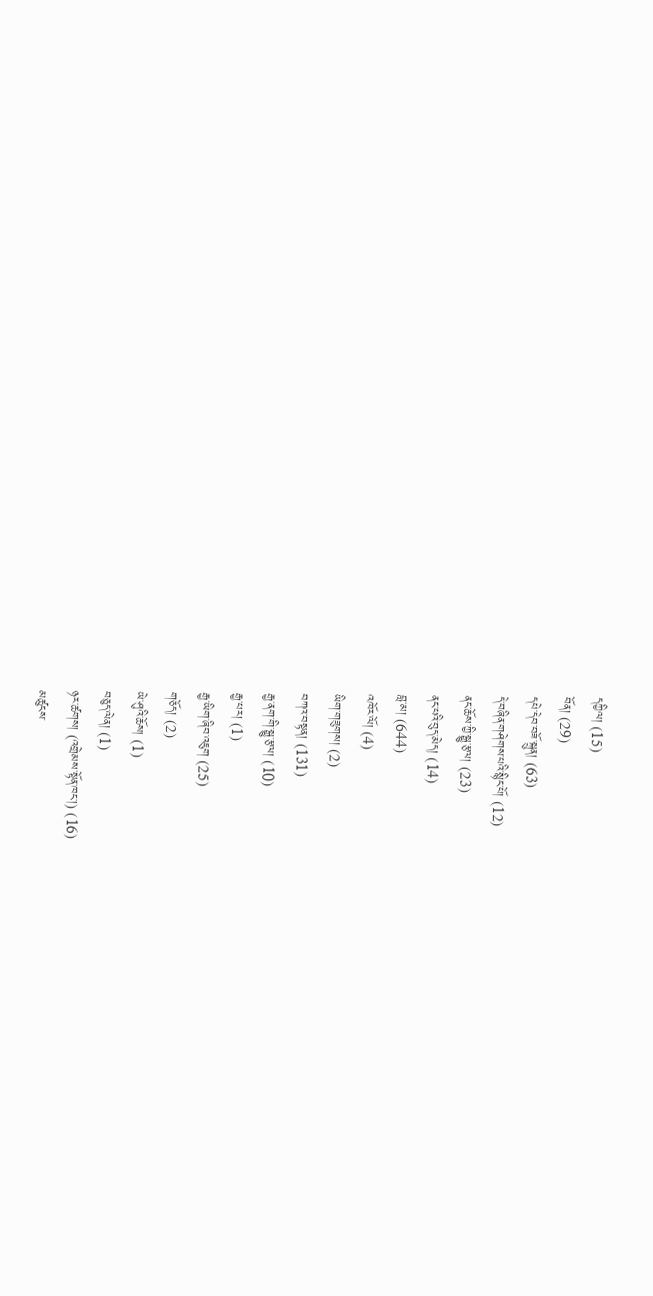དཀྱིལ། (15)
བོན། (29)
དཔེ་དེབ་བཟོ་སྐྲུན། (63)
དེ་བཞིན་གཤེགས་པའི་སྙིང་པོ། (12)
ནང་ཆོས་ཀྱི་སྒྱུ་རྩལ། (23)
ནང་པའི་བུད་མེད། (14)
བླ་མ། (644)
འཁོར་ལོ། (4)
ཡིག་གཟུགས། (2)
བཀའ་བསྟན། (131)
རྒྱ་ནག་གི་སྒྱུ་རྩལ། (10)
རྒྱ་པར། (1)
རྒྱ་ཡིག་ཞིབ་འཇུག (25)
གཅོད། (2)
ཡེ་ཤུའི་ཆོས། (1)
བཅུད་ལེན། (1)
ཉར་ཚགས། (འགྲེམས་སྟོན་ཁང་།) (16)
མཚུངས་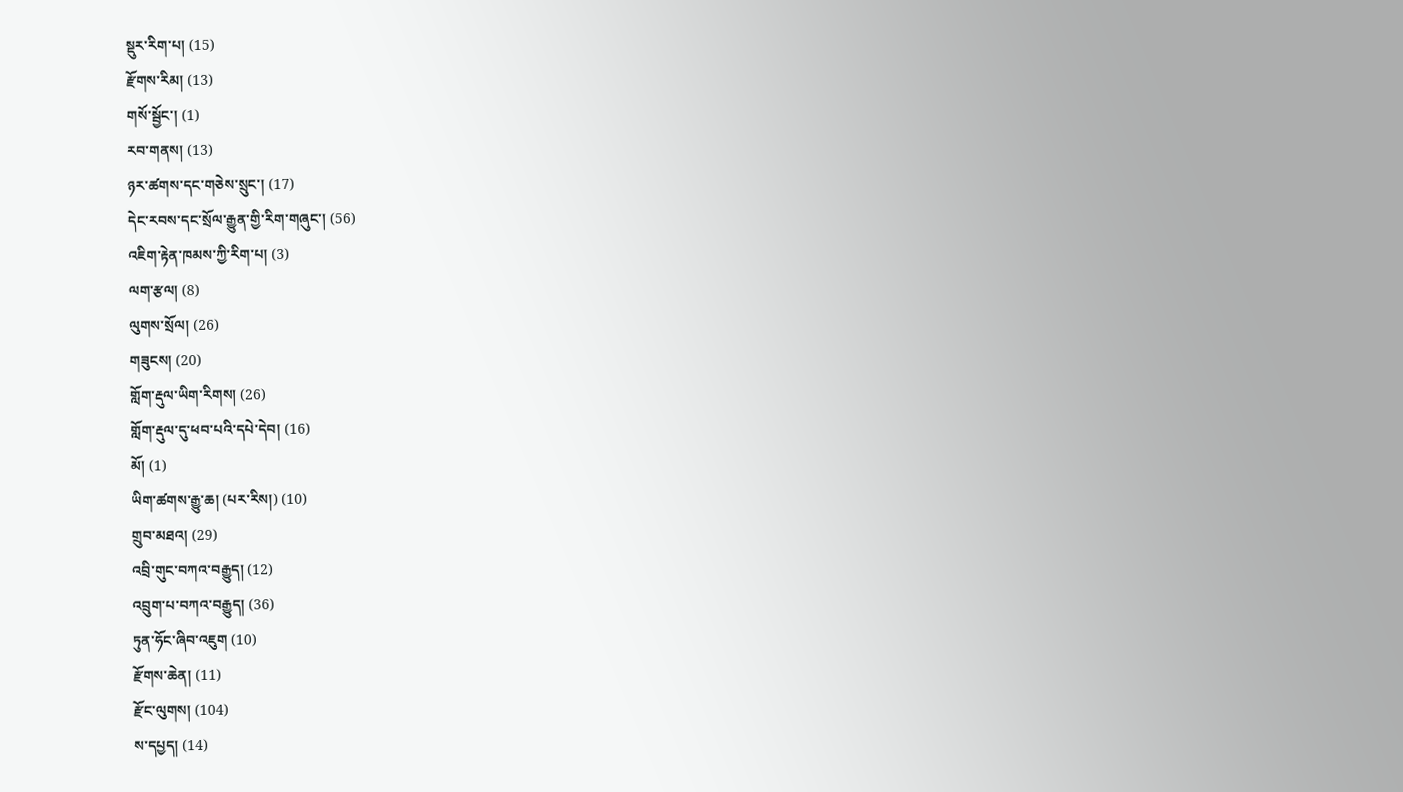སྡུར་རིག་པ། (15)
རྫོགས་རིམ། (13)
གསོ་སྦྱོང་། (1)
རབ་གནས། (13)
ཉར་ཚགས་དང་གཅེས་སྲུང་། (17)
དེང་རབས་དང་སྲོལ་རྒྱུན་གྱི་རིག་གཞུང་། (56)
འཇིག་རྟེན་ཁམས་ཀྱི་རིག་པ། (3)
ལག་རྩལ། (8)
ལུགས་སྲོལ། (26)
གཟུངས། (20)
གློག་རྡུལ་ཡིག་རིགས། (26)
གློག་རྡུལ་དུ་ཕབ་པའི་དཔེ་དེབ། (16)
མོ། (1)
ཡིག་ཚགས་རྒྱུ་ཆ། (པར་རིས།) (10)
གྲུབ་མཐའ། (29)
འབྲི་གུང་བཀའ་བརྒྱུད། (12)
འབྲུག་པ་བཀའ་བརྒྱུད། (36)
ཏུན་ཧོང་ཞིབ་འཇུག (10)
རྫོགས་ཆེན། (11)
རྫོང་ལུགས། (104)
ས་དཔྱད། (14)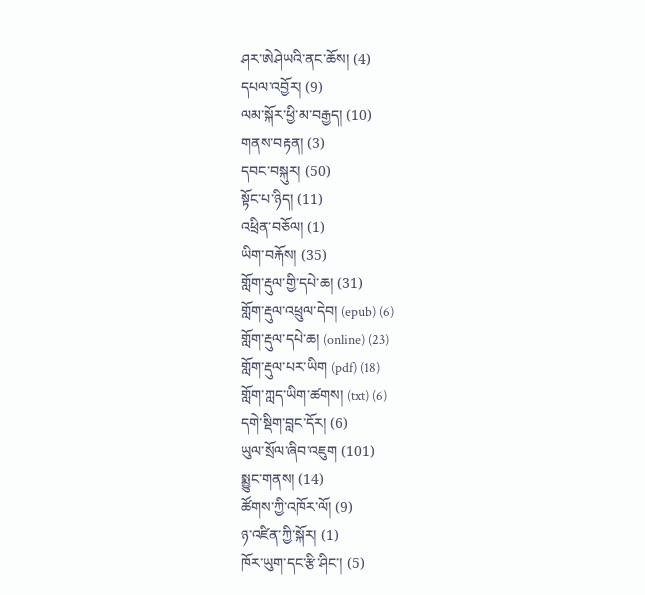ཤར་ཨེཤེཡའི་ནང་ཆོས། (4)
དཔལ་འབྱོར། (9)
ལམ་སྐོར་ཕྱི་མ་བརྒྱད། (10)
གནས་བརྟན། (3)
དབང་བསྐུར། (50)
སྟོང་པ་ཉིད། (11)
འཕྲིན་བཅོལ། (1)
ཡིག་བརྐོས། (35)
གློག་རྡུལ་གྱི་དཔེ་ཆ། (31)
གློག་རྡུལ་འཕྲུལ་དེབ། (epub) (6)
གློག་རྡུལ་དཔེ་ཆ། (online) (23)
གློག་རྡུལ་པར་ཡིག (pdf) (18)
གློག་ཀླད་ཡིག་ཚགས། (txt) (6)
དགེ་སྡིག་བླང་དོར། (6)
ཡུལ་སྲོལ་ཞིབ་འཇུག (101)
སྨྱུང་གནས། (14)
ཚོགས་ཀྱི་འཁོར་ལོ། (9)
ཉ་འཛིན་ཀྱི་སྐོར། (1)
ཁོར་ཡུག་དང་རྩི་ཤིང་། (5)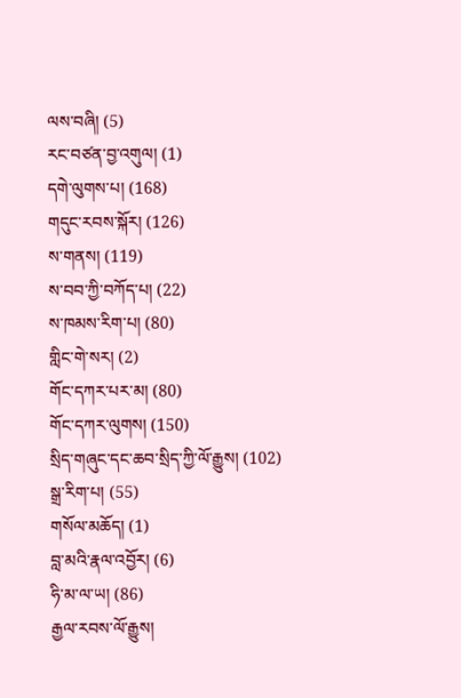ལས་བཞི། (5)
རང་བཙན་བྱ་འགུལ། (1)
དགེ་ལུགས་པ། (168)
གདུང་རབས་སྐོར། (126)
ས་གནས། (119)
ས་བབ་ཀྱི་བཀོད་པ། (22)
ས་ཁམས་རིག་པ། (80)
གླིང་གེ་སར། (2)
གོང་དཀར་པར་མ། (80)
གོང་དཀར་ལུགས། (150)
སྲིད་གཞུང་དང་ཆབ་སྲིད་ཀྱི་ལོ་རྒྱུས། (102)
སྒྲ་རིག་པ། (55)
གསོལ་མཆོད། (1)
བླ་མའི་རྣལ་འབྱོར། (6)
ཧི་མ་ལ་ཡ། (86)
རྒྱལ་རབས་ལོ་རྒྱུས།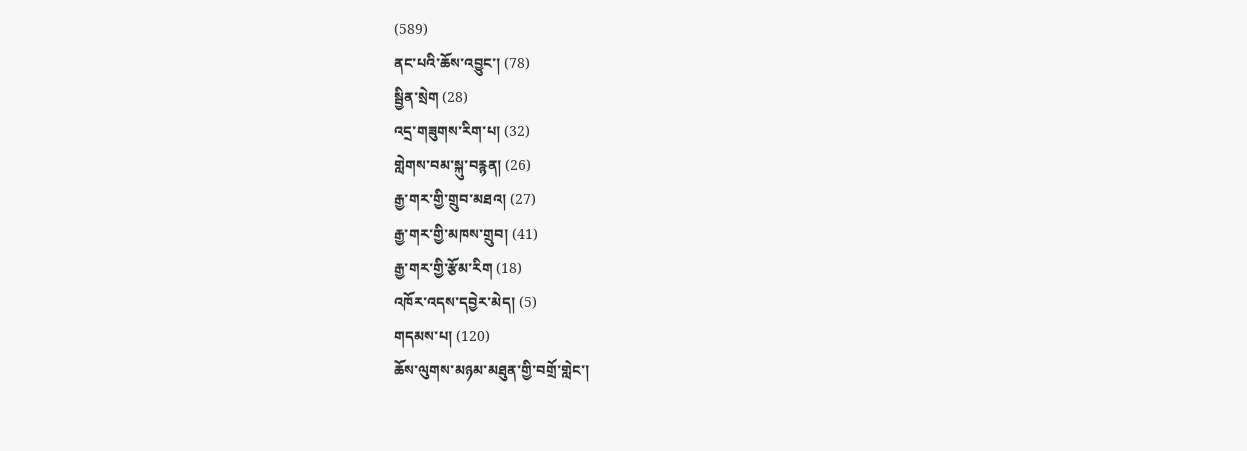(589)
ནང་པའི་ཆོས་འབྱུང་། (78)
སྦྱིན་སྲེག (28)
འདྲ་གཟུགས་རིག་པ། (32)
གླེགས་བམ་སྐུ་བརྙན། (26)
རྒྱ་གར་གྱི་གྲུབ་མཐའ། (27)
རྒྱ་གར་གྱི་མཁས་གྲུབ། (41)
རྒྱ་གར་གྱི་རྩོམ་རིག (18)
འཁོར་འདས་དབྱེར་མེད། (5)
གདམས་པ། (120)
ཆོས་ལུགས་མཉམ་མཐུན་གྱི་བགྲོ་གླེང་།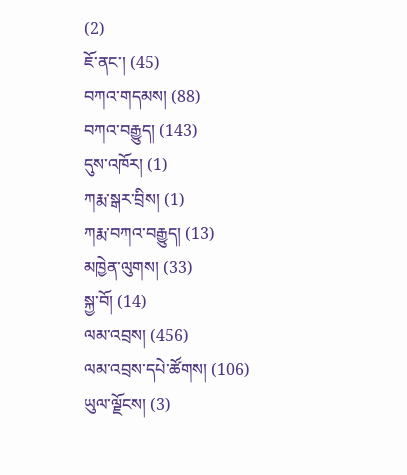(2)
ཇོ་ནང་། (45)
བཀའ་གདམས། (88)
བཀའ་བརྒྱུད། (143)
དུས་འཁོར། (1)
ཀརྨ་སྒར་བྲིས། (1)
ཀརྨ་བཀའ་བརྒྱུད། (13)
མཁྱེན་ལུགས། (33)
སྐྱ་བོ། (14)
ལམ་འབྲས། (456)
ལམ་འབྲས་དཔེ་ཚོགས། (106)
ཡུལ་ལྗོངས། (3)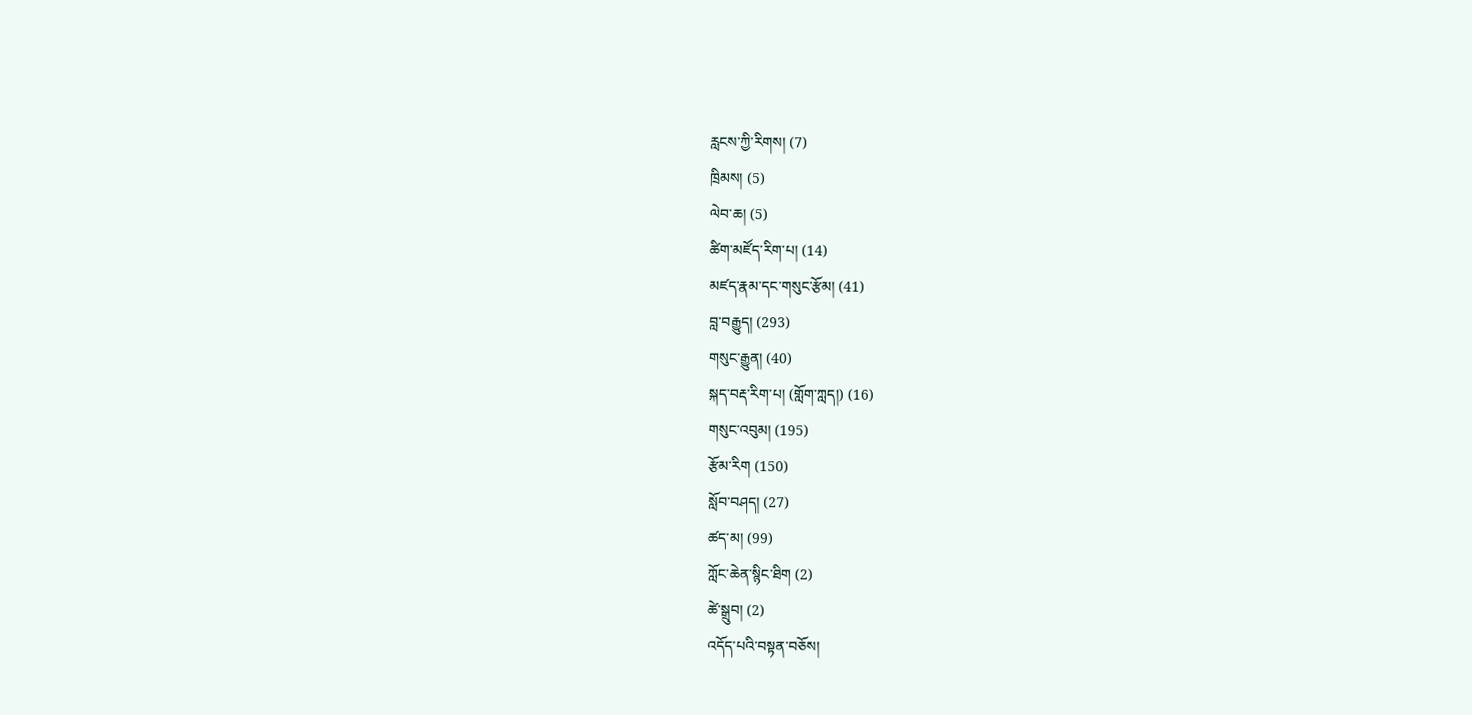རླངས་ཀྱི་རིགས། (7)
ཁྲིམས། (5)
ལེབ་ཆ། (5)
ཚིག་མཛོད་རིག་པ། (14)
མཛད་རྣམ་དང་གསུང་རྩོམ། (41)
བླ་བརྒྱུད། (293)
གསུང་རྒྱུན། (40)
སྐད་བརྡ་རིག་པ། (གློག་ཀླད།) (16)
གསུང་འབུམ། (195)
རྩོམ་རིག (150)
སློབ་བཤད། (27)
ཚད་མ། (99)
ཀློང་ཆེན་སྙིང་ཐིག (2)
ཚེ་སྒྲུབ། (2)
འདོད་པའི་བསྟན་བཅོས།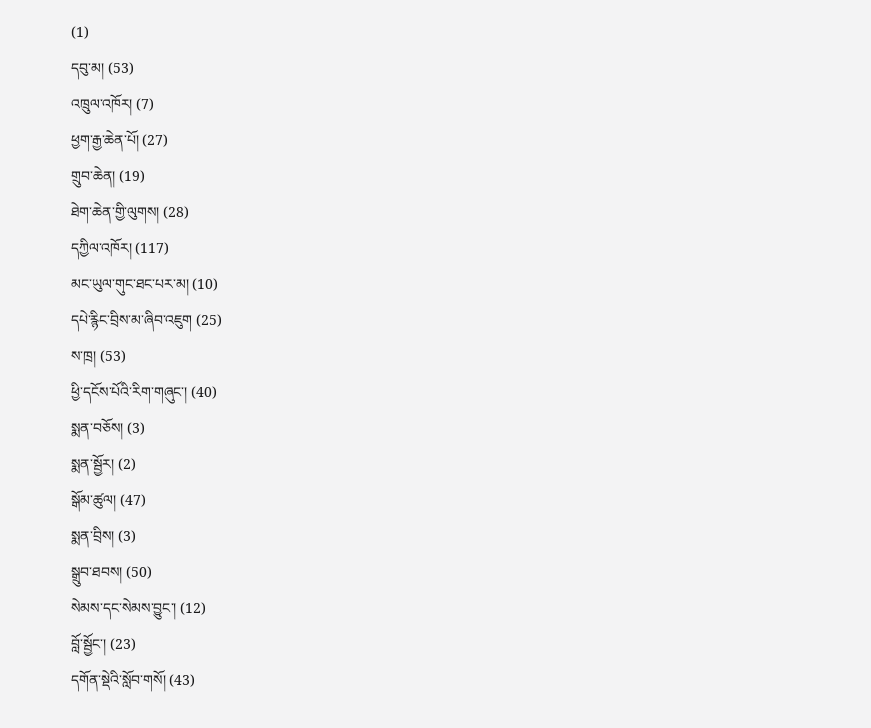(1)
དབུ་མ། (53)
འཁྲུལ་འཁོར། (7)
ཕྱག་རྒྱ་ཆེན་པོ། (27)
གྲུབ་ཆེན། (19)
ཐེག་ཆེན་གྱི་ལུགས། (28)
དཀྱིལ་འཁོར། (117)
མང་ཡུལ་གུང་ཐང་པར་མ། (10)
དཔེ་རྙིང་བྲིས་མ་ཞིབ་འཇུག (25)
ས་ཁྲ། (53)
ཕྱི་དངོས་པོའི་རིག་གཞུང་། (40)
སྨན་བཅོས། (3)
སྨན་སྦྱོར། (2)
སྒོམ་ཚུལ། (47)
སྨན་བྲིས། (3)
སྒྲུབ་ཐབས། (50)
སེམས་དང་སེམས་བྱུང་། (12)
བློ་སྦྱོང་། (23)
དགོན་སྡེའི་སློབ་གསོ། (43)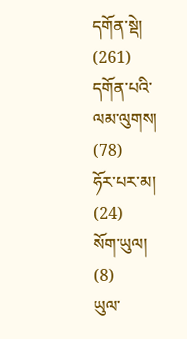དགོན་སྡེ། (261)
དགོན་པའི་ལམ་ལུགས། (78)
ཧོར་པར་མ། (24)
སོག་ཡུལ། (8)
ཡུལ་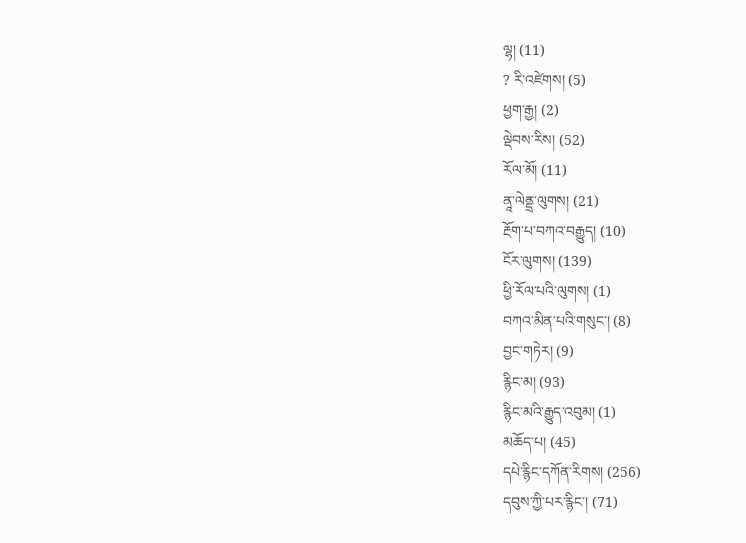ལྷ། (11)
? རི་འཛེགས། (5)
ཕྱག་རྒྱ། (2)
ལྡེབས་རིས། (52)
རོལ་མོ། (11)
ནཱ་ལེནྡྲ་ལུགས། (21)
རྔོག་པ་བཀའ་བརྒྱུད། (10)
ངོར་ལུགས། (139)
ཕྱི་རོལ་པའི་ལུགས། (1)
བཀའ་མིན་པའི་གསུང་། (8)
བྱང་གཏེར། (9)
རྙིང་མ། (93)
རྙིང་མའི་རྒྱུད་འབུམ། (1)
མཆོད་པ། (45)
དཔེ་རྙིང་དཀོན་རིགས། (256)
དབུས་ཀྱི་པར་རྙིང་། (71)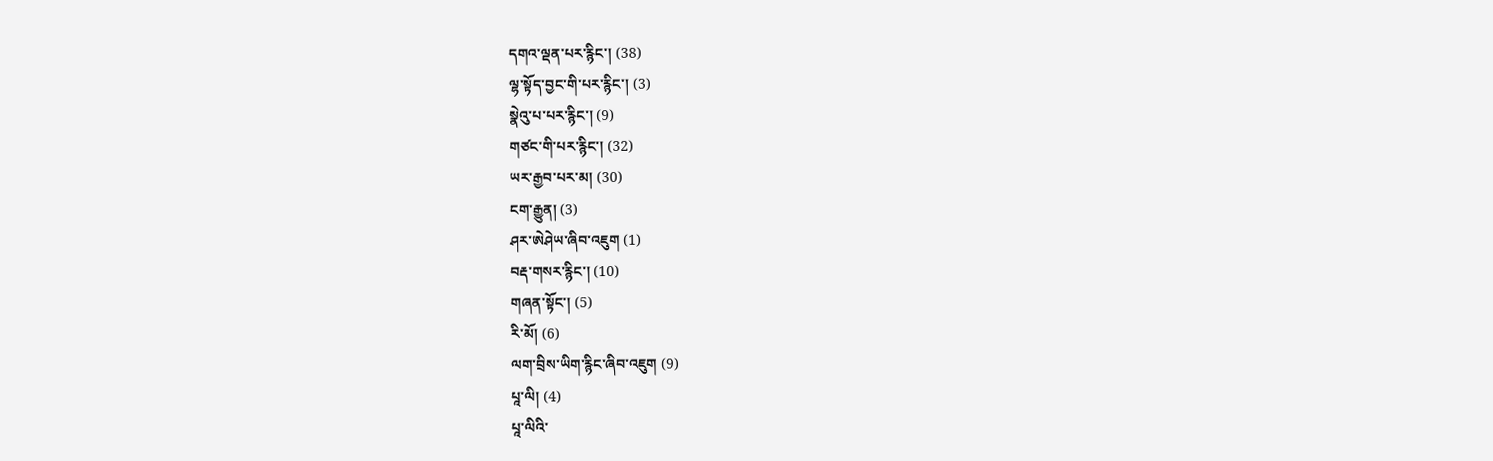དགའ་ལྡན་པར་རྙིང་། (38)
ལྷ་སྟོད་བྱང་གི་པར་རྙིང་། (3)
སྣེའུ་པ་པར་རྙིང་། (9)
གཙང་གི་པར་རྙིང་། (32)
ཡར་རྒྱབ་པར་མ། (30)
ངག་རྒྱུན། (3)
ཤར་ཨེཤེཡ་ཞིབ་འཇུག (1)
བརྡ་གསར་རྙིང་། (10)
གཞན་སྟོང་། (5)
རི་མོ། (6)
ལག་བྲིས་ཡིག་རྙིང་ཞིབ་འཇུག (9)
པཱ་ལི། (4)
པཱ་ལིའི་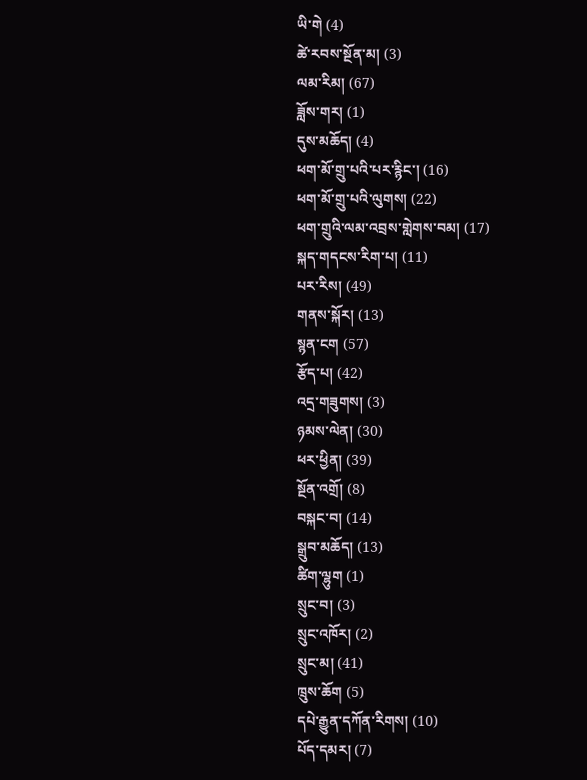ཡི་གེ (4)
ཚེ་རབས་སྔོན་མ། (3)
ལམ་རིམ། (67)
ཟློས་གར། (1)
དུས་མཆོད། (4)
ཕག་མོ་གྲུ་པའི་པར་རྙིང་། (16)
ཕག་མོ་གྲུ་པའི་ལུགས། (22)
ཕག་གྲུའི་ལམ་འབྲས་གླེགས་བམ། (17)
སྐད་གདངས་རིག་པ། (11)
པར་རིས། (49)
གནས་སྐོར། (13)
སྙན་ངག (57)
རྩོད་པ། (42)
འདྲ་གཟུགས། (3)
ཉམས་ལེན། (30)
ཕར་ཕྱིན། (39)
སྔོན་འགྲོ། (8)
བསྐང་བ། (14)
སྒྲུབ་མཆོད། (13)
ཚིག་ལྷུག (1)
སྲུང་བ། (3)
སྲུང་འཁོར། (2)
སྲུང་མ། (41)
ཁྲུས་ཆོག (5)
དཔེ་རྒྱུན་དཀོན་རིགས། (10)
པོད་དམར། (7)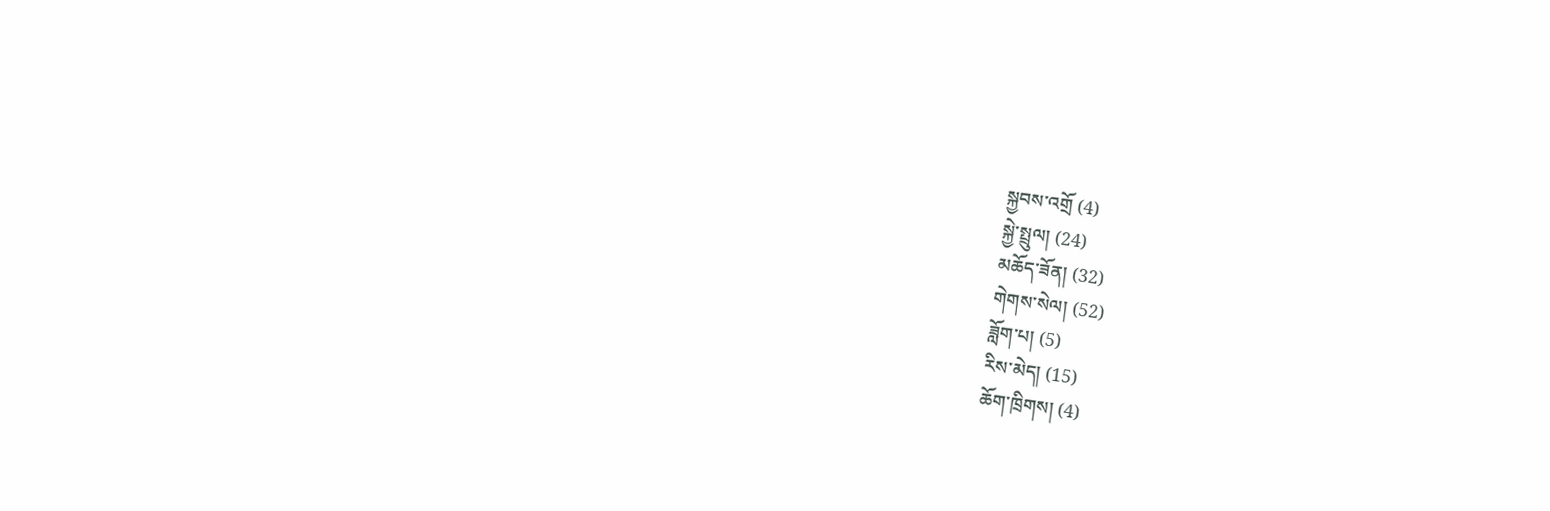སྐྱབས་འགྲོ (4)
སྐྱེ་སྤྲུལ། (24)
མཆོད་ཟོན། (32)
གེགས་སེལ། (52)
ཟློག་པ། (5)
རིས་མེད། (15)
ཆོག་ཁྲིགས། (4)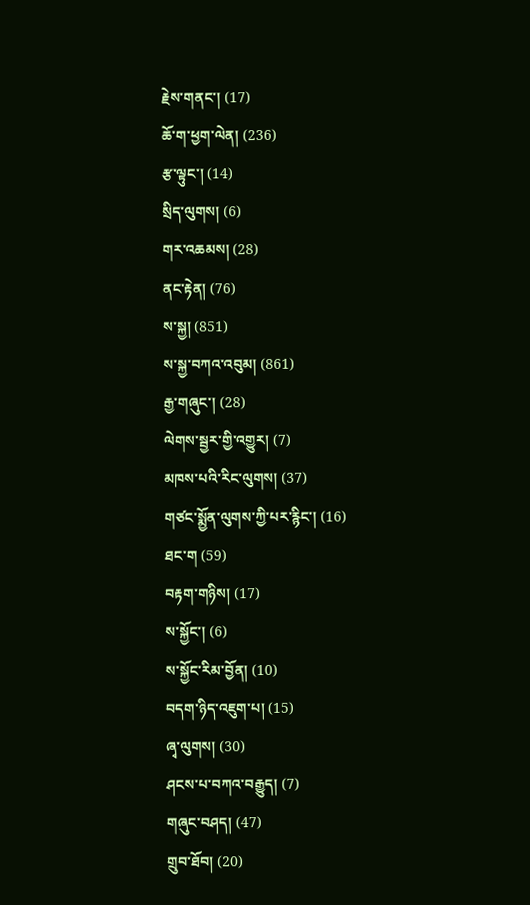རྗེས་གནང་། (17)
ཆོ་ག་ཕྱག་ལེན། (236)
རྩ་ལྟུང་། (14)
སྲིད་ལུགས། (6)
གར་འཆམས། (28)
ནང་རྟེན། (76)
ས་སྐྱ། (851)
ས་སྐྱ་བཀའ་འབུམ། (861)
རྒྱ་གཞུང་། (28)
ལེགས་སྦྱར་གྱི་འགྱུར། (7)
མཁས་པའི་རིང་ལུགས། (37)
གཙང་སྨྱོན་ལུགས་ཀྱི་པར་རྙིང་། (16)
ཐང་ག (59)
བརྟག་གཉིས། (17)
ས་སྐྱོང་། (6)
ས་སྐྱོང་རིམ་བྱོན། (10)
བདག་ཉིད་འཇུག་པ། (15)
ཞྭ་ལུགས། (30)
ཤངས་པ་བཀའ་བརྒྱུད། (7)
གཞུང་བཤད། (47)
གྲུབ་ཐོབ། (20)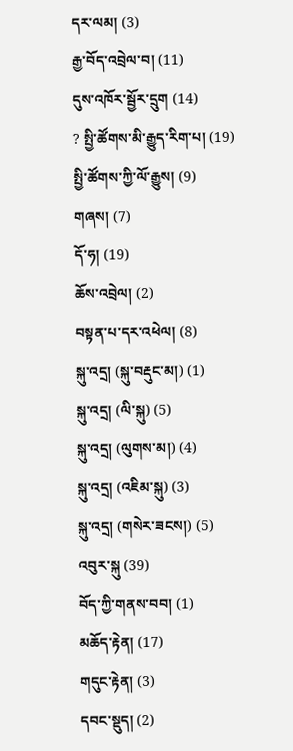དར་ལམ། (3)
རྒྱ་བོད་འབྲེལ་བ། (11)
དུས་འཁོར་སྦྱོར་དྲུག (14)
? སྤྱི་ཚོགས་མི་རྒྱུད་རིག་པ། (19)
སྤྱི་ཚོགས་ཀྱི་ལོ་རྒྱུས། (9)
གཞས། (7)
དོ་ཧ། (19)
ཆོས་འབྲེལ། (2)
བསྟན་པ་དར་འཕེལ། (8)
སྐུ་འདྲ། (སྐུ་བརྡུང་མ།) (1)
སྐུ་འདྲ། (ལི་སྐུ) (5)
སྐུ་འདྲ། (ལུགས་མ།) (4)
སྐུ་འདྲ། (འཇིམ་སྐུ) (3)
སྐུ་འདྲ། (གསེར་ཟངས།) (5)
འབུར་སྐུ (39)
བོད་ཀྱི་གནས་བབ། (1)
མཆོད་རྟེན། (17)
གདུང་རྟེན། (3)
དབང་སྡུད། (2)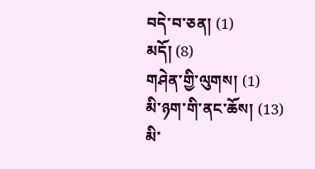བདེ་བ་ཅན། (1)
མདོ། (8)
གཤེན་གྱི་ལུགས། (1)
མི་ཉག་གི་ནང་ཆོས། (13)
མི་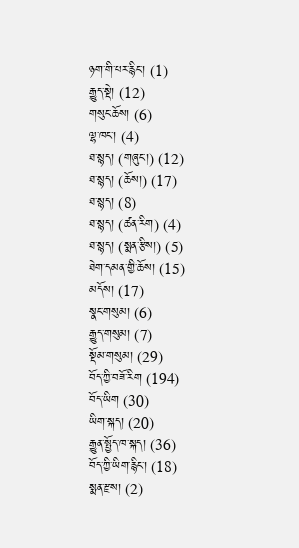ཉག་གི་པར་རྙིང་། (1)
རྒྱུད་སྡེ། (12)
གསུང་ཆོས། (6)
ལྷ་ཁང་། (4)
ཐ་སྙད། (གཞུང་།) (12)
ཐ་སྙད། (ཆོས།) (17)
ཐ་སྙད། (8)
ཐ་སྙད། (ཚན་རིག) (4)
ཐ་སྙད། (སྨན་རྩིས།) (5)
ཐེག་དམན་གྱི་ཆོས། (15)
མདོས། (17)
སྣང་གསུམ། (6)
རྒྱུད་གསུམ། (7)
སྡོམ་གསུམ། (29)
བོད་ཀྱི་བཟོ་རིག (194)
བོད་ཡིག (30)
ཡིག་སྐད། (20)
རྒྱུན་སྤྱོད་ཁ་སྐད། (36)
བོད་ཀྱི་ཡིག་རྙིང་། (18)
སྨན་རྫས། (2)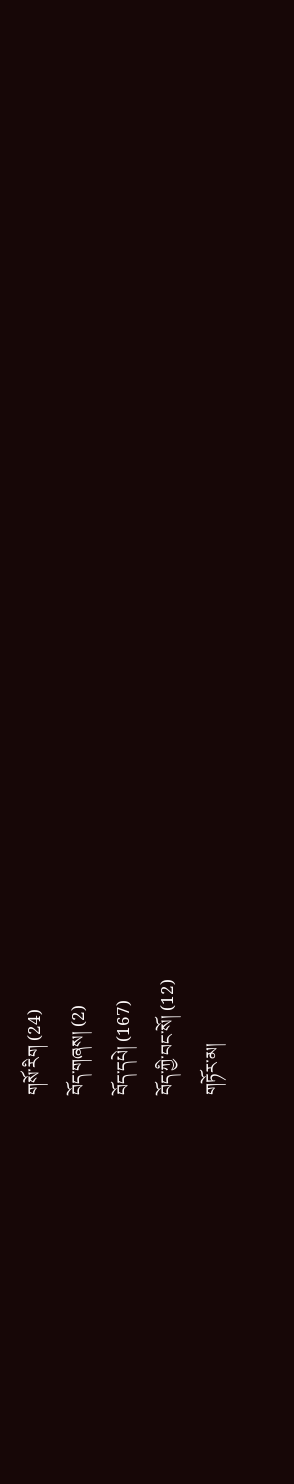གསོ་རིག (24)
བོད་གཞས། (2)
བོད་དཔེ། (167)
བོད་ཀྱི་བང་སོ། (12)
གཏོར་མ།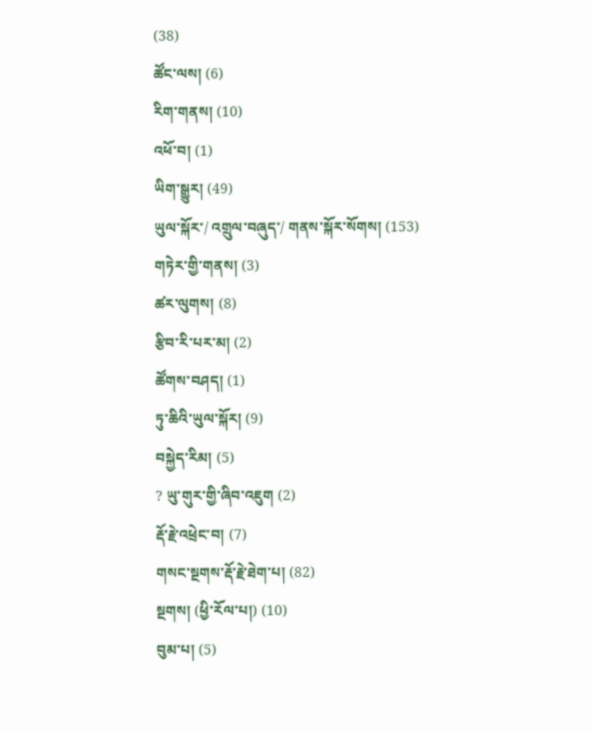(38)
ཚོང་ལས། (6)
རིག་གནས། (10)
འཕོ་བ། (1)
ཡིག་སྒྱུར། (49)
ཡུལ་སྐོར་/ འགྲུལ་བཞུད་/ གནས་སྐོར་སོགས། (153)
གཏེར་གྱི་གནས། (3)
ཚར་ལུགས། (8)
རྩིབ་རི་པར་མ། (2)
ཚོགས་བཤད། (1)
ཏུ་ཆིའི་ཡུལ་སྐོར། (9)
བསྐྱེད་རིམ། (5)
? ཡུ་གུར་གྱི་ཞིབ་འཇུག (2)
རྡོ་རྗེ་འཕྲེང་བ། (7)
གསང་སྔགས་རྡོ་རྗེ་ཐེག་པ། (82)
སྔགས། (ཕྱི་རོལ་པ།) (10)
བུམ་པ། (5)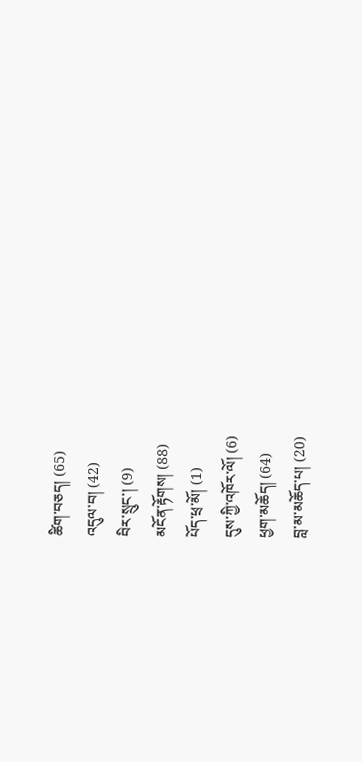ཚིག་བཅད། (65)
འདུལ་བ། (42)
བིར་སྲུང་། (9)
མངོན་རྟོགས། (88)
པོད་ཕྲ་མོ། (1)
དུས་ཀྱི་འཁོར་ལོ། (6)
ཕྱག་མཆོད། (64)
བླ་མ་མཆོད་པ། (20)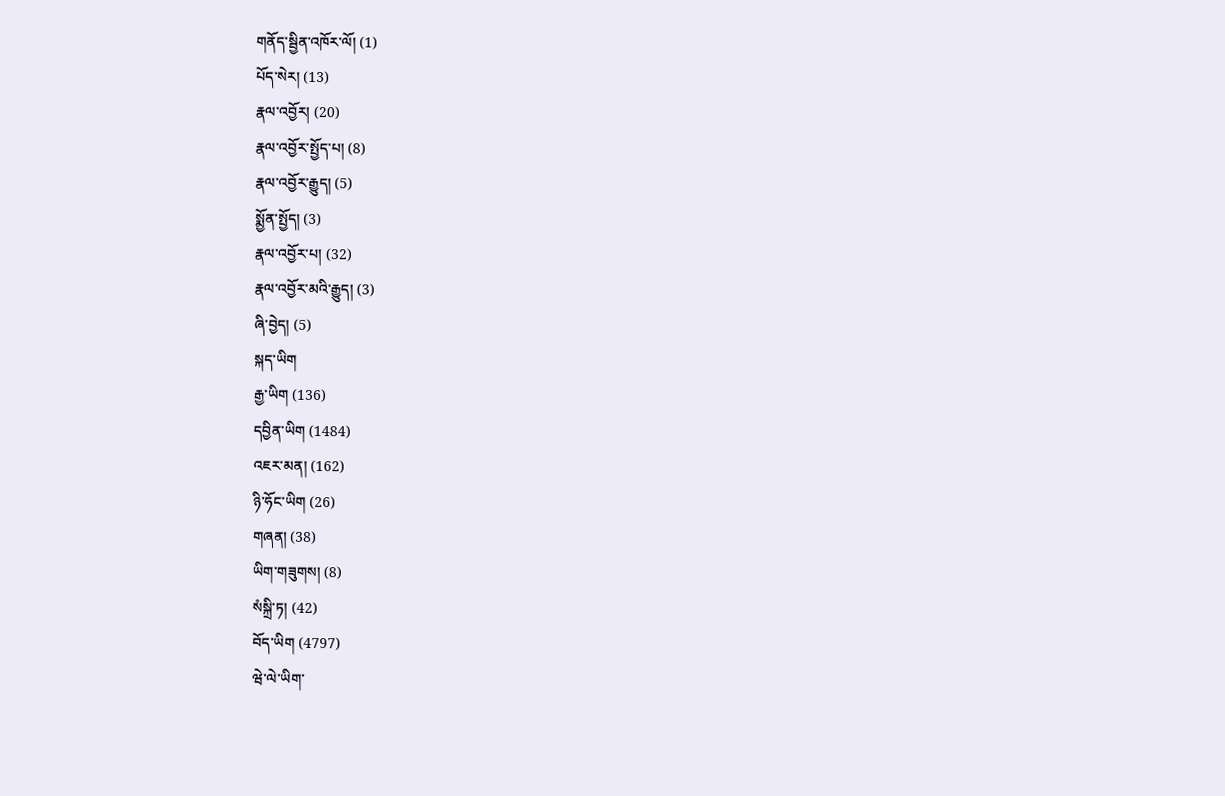གནོད་སྦྱིན་འཁོར་ལོ། (1)
པོད་སེར། (13)
རྣལ་འབྱོར། (20)
རྣལ་འབྱོར་སྤྱོད་པ། (8)
རྣལ་འབྱོར་རྒྱུད། (5)
སྨྱོན་སྤྱོད། (3)
རྣལ་འབྱོར་པ། (32)
རྣལ་འབྱོར་མའི་རྒྱུད། (3)
ཞི་བྱེད། (5)
སྐད་ཡིག
རྒྱ་ཡིག (136)
དབྱིན་ཡིག (1484)
འཇར་མན། (162)
ཉི་ཧོང་ཡིག (26)
གཞན། (38)
ཡིག་གཟུགས། (8)
སཾསྐྲི་ཏ། (42)
བོད་ཡིག (4797)
ཝེ་ལེ་ཡིག་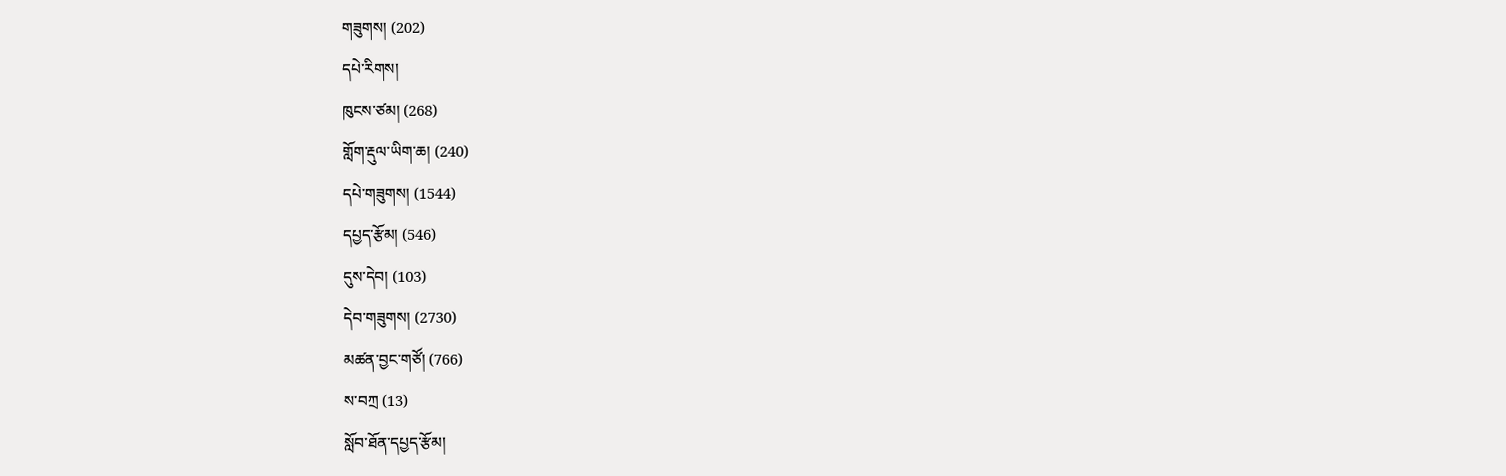གཟུགས། (202)
དཔེ་རིགས།
ཁུངས་ཙམ། (268)
གློག་རྡུལ་ཡིག་ཆ། (240)
དཔེ་གཟུགས། (1544)
དཔྱད་རྩོམ། (546)
དུས་དེབ། (103)
དེབ་གཟུགས། (2730)
མཚན་བྱང་གཙོ། (766)
ས་བཀྲ (13)
སློབ་ཐོན་དཔྱད་རྩོམ།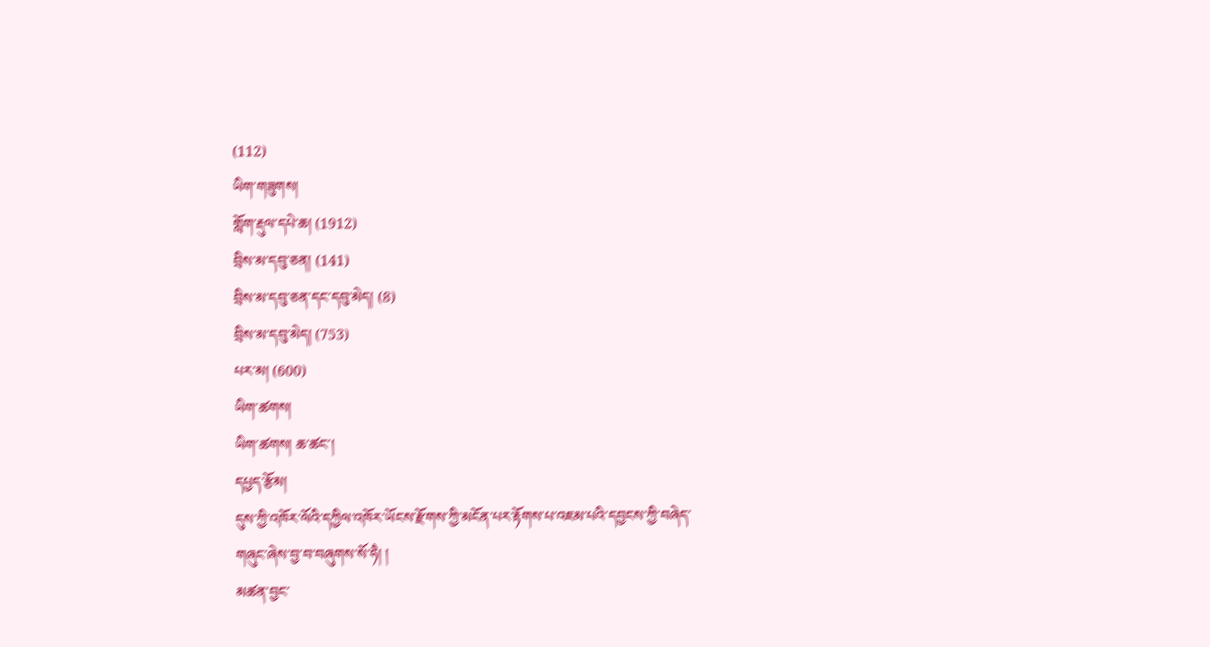(112)
ཡིག་གཟུགས།
གློག་རྡུལ་དཔེ་ཆ། (1912)
བྲིས་མ་དབུ་ཅན། (141)
བྲིས་མ་དབུ་ཅན་དང་དབུ་མེད། (8)
བྲིས་མ་དབུ་མེད། (753)
པར་མ། (600)
ཡིག་ཚགས།
ཡིག་ཚགས། ཆ་ཚང་།
དཔྱད་རྩོམ།
དུས་ཀྱི་འཁོར་ལོའི་དཀྱིལ་འཁོར་ཡོངས་རྫོགས་ཀྱི་མངོན་པར་རྟོགས་པ་འཇམ་པའི་དབྱངས་ཀྱི་བཞེད་གཞུང་ཞེས་བྱ་བ་བཞུགས་སོ་ཧཻ། །
མཚན་བྱང་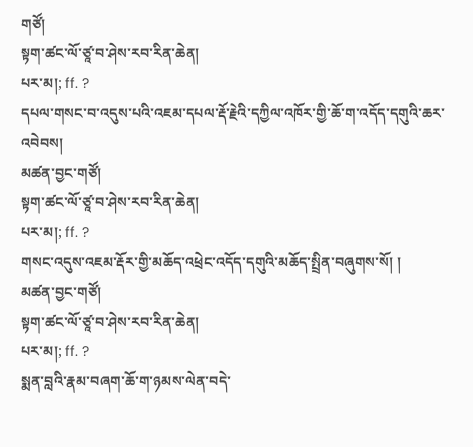གཙོ།
སྟག་ཚང་ལོ་ཙཱ་བ་ཤེས་རབ་རིན་ཆེན།
པར་མ།; ff. ?
དཔལ་གསང་བ་འདུས་པའི་འཇམ་དཔལ་རྡོ་རྗེའི་དཀྱིལ་འཁོར་གྱི་ཆོ་ག་འདོད་དགུའི་ཆར་འབེབས།
མཚན་བྱང་གཙོ།
སྟག་ཚང་ལོ་ཙཱ་བ་ཤེས་རབ་རིན་ཆེན།
པར་མ།; ff. ?
གསང་འདུས་འཇམ་རྡོར་གྱི་མཆོད་འཕྲེང་འདོད་དགུའི་མཆོད་སྤྲིན་བཞུགས་སོ། །
མཚན་བྱང་གཙོ།
སྟག་ཚང་ལོ་ཙཱ་བ་ཤེས་རབ་རིན་ཆེན།
པར་མ།; ff. ?
སྨན་བླའི་རྣམ་བཞག་ཆོ་ག་ཉམས་ལེན་བདེ་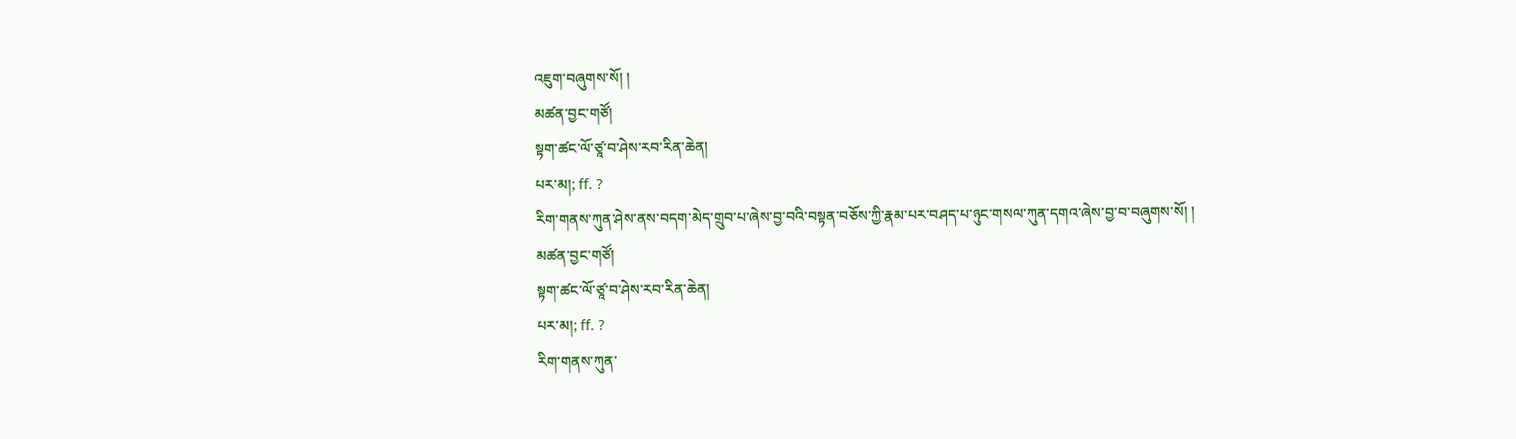འཇུག་བཞུགས་སོ། །
མཚན་བྱང་གཙོ།
སྟག་ཚང་ལོ་ཙཱ་བ་ཤེས་རབ་རིན་ཆེན།
པར་མ།; ff. ?
རིག་གནས་ཀུན་ཤེས་ནས་བདག་མེད་གྲུབ་པ་ཞེས་བྱ་བའི་བསྟན་བཅོས་ཀྱི་རྣམ་པར་བཤད་པ་ཉུང་གསལ་ཀུན་དགའ་ཞེས་བྱ་བ་བཞུགས་སོ། །
མཚན་བྱང་གཙོ།
སྟག་ཚང་ལོ་ཙཱ་བ་ཤེས་རབ་རིན་ཆེན།
པར་མ།; ff. ?
རིག་གནས་ཀུན་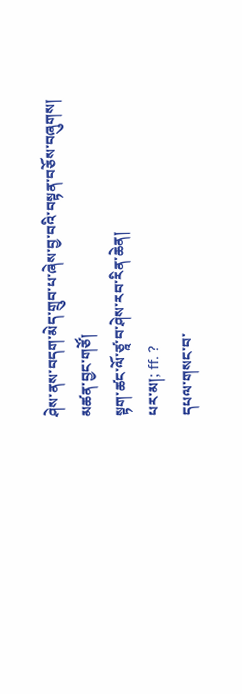ཤེས་ནས་བདག་མེད་གྲུབ་པ་ཞེས་བྱ་བའི་བསྟན་བཅོས་བཞུགས།
མཚན་བྱང་གཙོ།
སྟག་ཚང་ལོ་ཙཱ་བ་ཤེས་རབ་རིན་ཆེན།
པར་མ།; ff. ?
དཔལ་གསང་བ་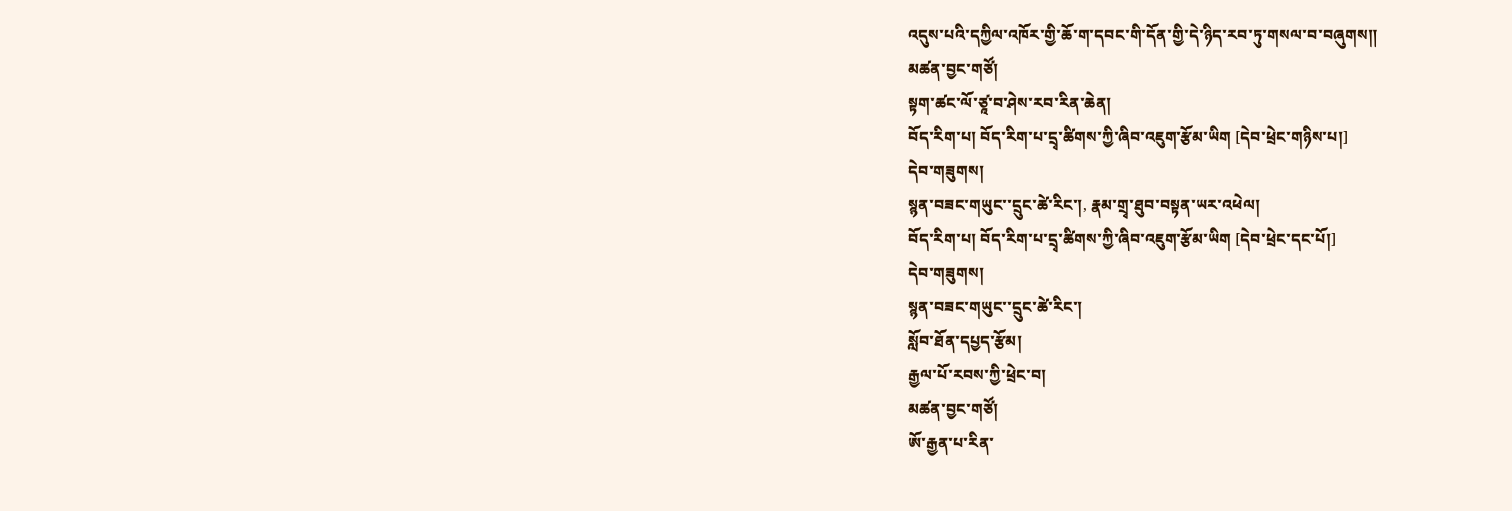འདུས་པའི་དཀྱིལ་འཁོར་གྱི་ཆོ་ག་དབང་གི་དོན་གྱི་དེ་ཉིད་རབ་ཏུ་གསལ་བ་བཞུགས༎
མཚན་བྱང་གཙོ།
སྟག་ཚང་ལོ་ཙཱ་བ་ཤེས་རབ་རིན་ཆེན།
བོད་རིག་པ། བོད་རིག་པ་དྲྭ་ཚིགས་ཀྱི་ཞིབ་འཇུག་རྩོམ་ཡིག [དེབ་ཕྲེང་གཉིས་པ།]
དེབ་གཟུགས།
སྙན་བཟང་གཡུང་་དྲུང་ཚེ་རིང་།, རྣམ་གྲྭ་ཐུབ་བསྟན་ཡར་འཕེལ།
བོད་རིག་པ། བོད་རིག་པ་དྲྭ་ཚིགས་ཀྱི་ཞིབ་འཇུག་རྩོམ་ཡིག [དེབ་ཕྲེང་དང་པོ།]
དེབ་གཟུགས།
སྙན་བཟང་གཡུང་་དྲུང་ཚེ་རིང་།
སློབ་ཐོན་དཔྱད་རྩོམ།
རྒྱལ་པོ་རབས་ཀྱི་ཕྲེང་བ།
མཚན་བྱང་གཙོ།
ཨོ་རྒྱན་པ་རིན་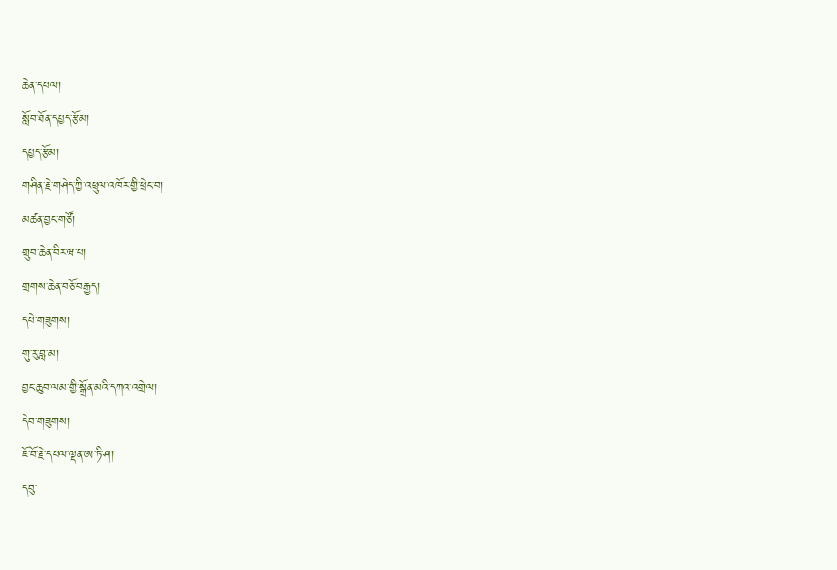ཆེན་དཔལ།
སློབ་ཐོན་དཔྱད་རྩོམ།
དཔྱད་རྩོམ།
གཤིན་རྗེ་གཤེད་ཀྱི་འཕྲུལ་འཁོར་གྱི་ཕྲེང་བ།
མཚན་བྱང་གཙོ།
གྲུབ་ཆེན་བིར་ཝ་པ།
གྲགས་ཆེན་བཅོ་བརྒྱད།
དཔེ་གཟུགས།
གུ་རུ་བླ་མ།
བྱང་ཆུབ་ལམ་གྱི་སྒྲོན་མའི་དཀའ་འགྲེལ།
དེབ་གཟུགས།
ཇོ་བོ་རྗེ་དཔལ་ལྡན་ཨ་ཏི་ཤ།
དབུ་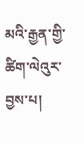མའི་རྒྱན་གྱི་ཚིག་ལེའུར་བྱས་པ།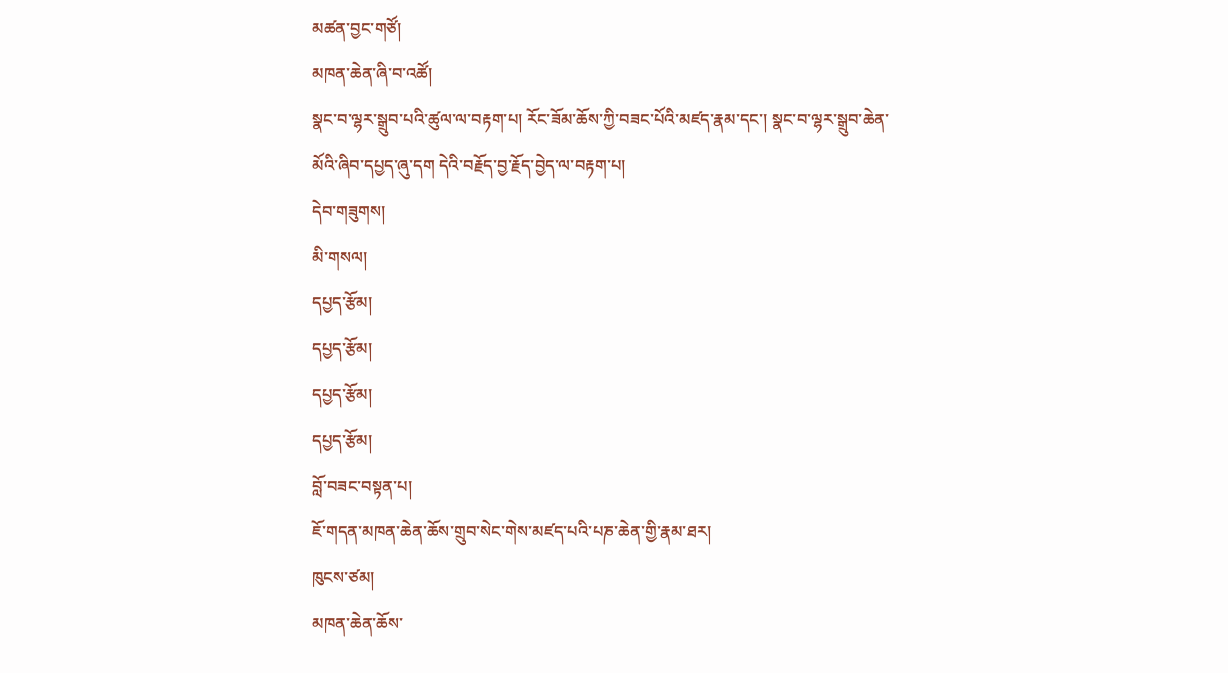མཚན་བྱང་གཙོ།
མཁན་ཆེན་ཞི་བ་འཚོ།
སྣང་བ་ལྷར་སྒྲུབ་པའི་ཚུལ་ལ་བརྟག་པ། རོང་ཟོམ་ཆོས་ཀྱི་བཟང་པོའི་མཛད་རྣམ་དང་། སྣང་བ་ལྷར་སྒྲུབ་ཆེན་མོའི་ཞིབ་དཔྱད་ཞུ་དག དེའི་བརྗོད་བྱ་རྗོད་བྱེད་ལ་བརྟག་པ།
དེབ་གཟུགས།
མི་གསལ།
དཔྱད་རྩོམ།
དཔྱད་རྩོམ།
དཔྱད་རྩོམ།
དཔྱད་རྩོམ།
བློ་བཟང་བསྟན་པ།
ཇོ་གདན་མཁན་ཆེན་ཆོས་གྲུབ་སེང་གེས་མཛད་པའི་པཎ་ཆེན་གྱི་རྣམ་ཐར།
ཁུངས་ཙམ།
མཁན་ཆེན་ཆོས་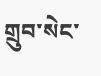གྲུབ་སེང་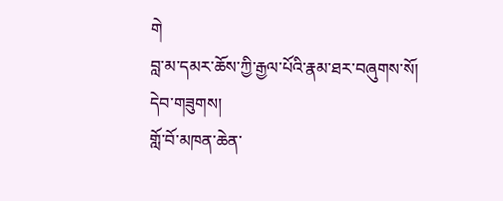གེ
བླ་མ་དམར་ཆོས་ཀྱི་རྒྱལ་པོའི་རྣམ་ཐར་བཞུགས་སོ།
དེབ་གཟུགས།
གློ་བོ་མཁན་ཆེན་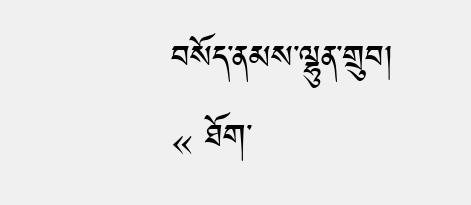བསོད་ནམས་ལྷུན་གྲུབ།
« ཐོག་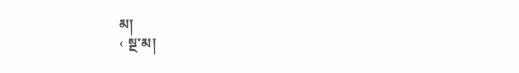མ།
‹ སྔ་མ།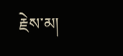རྗེས་མ།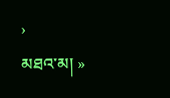›
མཐའ་མ། »